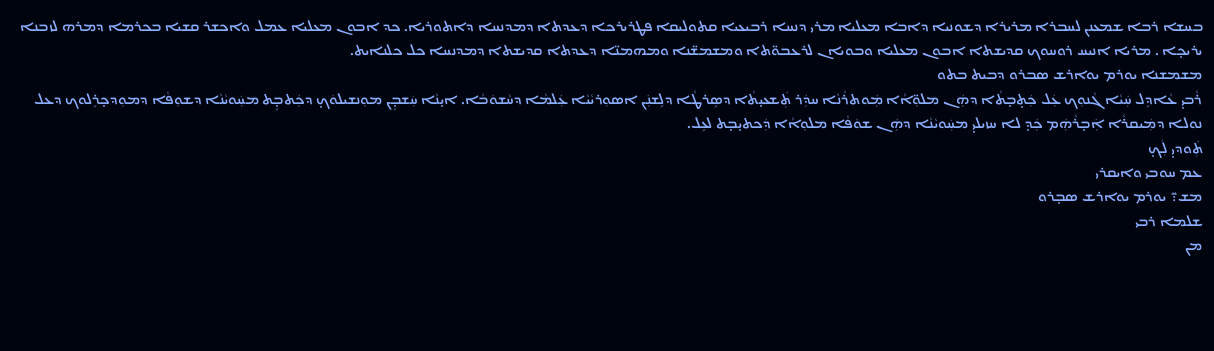ܒܚܫܐ ܪܒܐ ܫܡܥܢܢ ܠܚܒܪܐ ܡܪܝܪܐ ܕܫܘܢܝܐ ܕܐܒܐ ܡܥܠܝܐ ܡܪܝ ܕܢܚܐ ܪܒܝܥܝܐ ܩܬܘܠܝܩܐ ܦܛܪܝܪܟܐ ܕܥܕܬܐ ܕܡܕܢܚܐ ܕܐܬܘܪܝܐ. ܟܕ ܐܒܘܢ ܡܥܠܝܐ ܥܡܠ ܘܐܟܫܪ ܩܫܝܐ ܒܟܪܡܐ ܕܡܪܗ ܠܙܒܢܐ ܝܪܝܟ̣ܐ . ܡܪܝܐ ܐܢܝܚ ܪܘܚܘܟ ܩܕܝܫܬܐ ܐܒܘܢ ܡܥܠܝܐ ܘܒܘܝܐܢ ܠܪܥܒܘ̈ܬܐ ܘܡܫܡܫ̈ܢܐ ܘܡܗܡܢ̈ܐ ܕܥܕܬܐ ܩܕܝܫܬܐ ܕܡܕܢܚܐ ܟܠ ܟܠܢܐܝܬ.
ܡܫܡܫܢܐ ܝܘܪܡ ܝܘܐܪܫ ܣܒܪܘ ܕܒܝܬ ܒܬܘ
ܪܵܒܝ̣ ܥܵܐܕܹܠ ܚܲܝܵܐ ܓܵܢܘܼܟ ܥܲܠ ܟܲܬ̣ܒ̣ܬܵܐ ܕܗܲܢ ܡܠܘܼ̈ܐܵܐ ܡܲܘܬܪܵܢܵܐ ܚܕܲܪ ܬܲܫܥܝ̣ܬܵܐ ܕܣܹܪܛܵܐ ܕܠܹܫܢܲܢ ܐܣܘܼܪܝܵܝܵܐ ܥܲܠܡܵܐ ܕܚܵܫܘܿܒܵܐ. ܐܝ̣ܢܵܐ ܚܲܫܒ̣ܹܢ ܡܘܼܢܫܝܠܘܿܟ̣ ܕܟܲܬܒ̣ܹܬ ܡܚܲܘܝܵܢܵܐ ܕܫܘܼܦܵܐ ܕܡܘܼܕܟ̣ܪܹܠܘܟ ܕܥܠ ܢܘܠܐ ܕܡܲܝܩܪܵܐ ܐܲܒ̣ܪܵܗܲܡ ܟܲܕ̣ ܠܐ ܚܙܝܠܝ̣ ܡܚܲܘܝܵܢܵܐ ܕܗܲܢ ܫܘܿܦܵܐ ܡܠܘܼܐܵܐ ܕܲܟܬܝ̣ܒ̣ܬ ܠܥܹܠ.
ܬܲܘܕܝ̣ ܠܲܟ̣
ܥܡ ܚܘܒܝ ܘܐܝܩܪܝ
ܡܫ܊ ܝܘܪܡ ܝܘܐܪܫ ܣܒ̣ܪܘ
ܫܠܡܐ ܪܒܝ
ܡܢ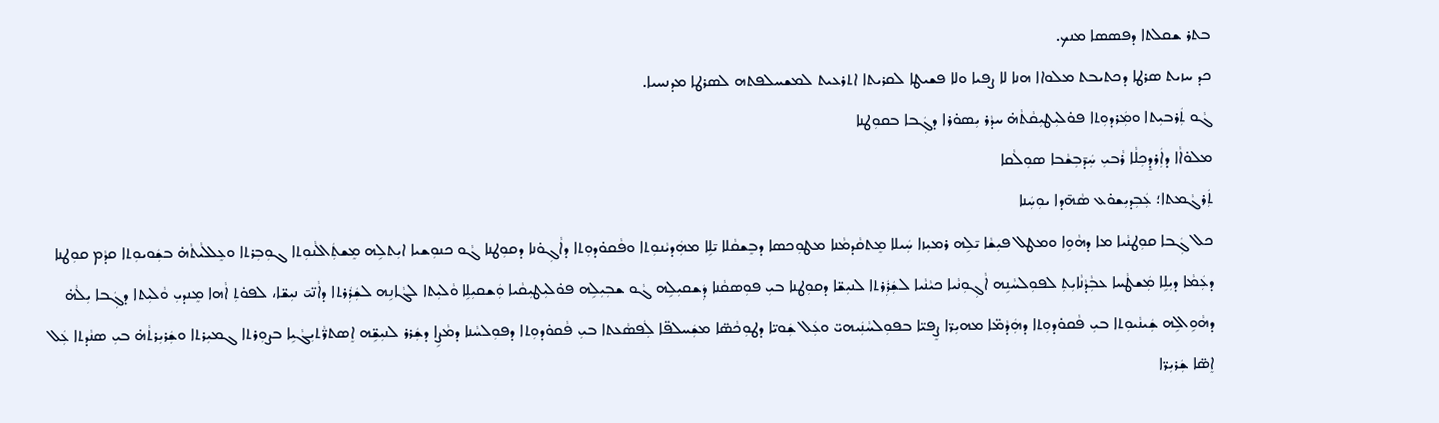ܒܬܪ ܫܩܠܬܐ ܕܦܣܣܐ ܡܢܟ.
ܟܕ ܚܙܝܬ ܣܪܛܐ ܕܟܬܝܒܬ ܡܠܘܐܐ ܗܢܐ ܠܐ ܨܦܝܐ ܘܠܐ ܦܫܝܛܐ ܠܩܪܝܬܐ ܐܬܪܥܝܬ ܠܡܫܚܠܦܬܗ ܠܣܪܛܐ ܡܕܢܚܝܐ.
ܓܵܘ ܬܲܪܒܝܼܬܐ ܘܡܲܪܕܘܼܬܐ ܦܘ̇ܠܝܼܛܝܼܩܵܬܵܗ̇ ܚܕܵܪ ܝܼܣܘ̇ܪܐ ܕܓܲܒܐ ܒܩܘܼܛܢܐ
ܡܠܘ̇ܐܵܐ ܕܐܲܪܕܸܟܼܠܵܐ ܪܵܒܝܼ ܚܲܕ̄ܒܼܫܵܒܐ ܣܘܼܠܵܩܐ
ܬܲܪܓܵܡܬܐ؛ ܥܲܒܼܕܝܼܫܘ̇ܥ ܣܵܗ̄ܕܐ ܝܘܼܚܲܢܐ
ܟܠ ܓܲܒܐ ܩܘܼܛܢܵܝܐ ܡܐ ܕܗܵܘܹܐ ܘܡܛܠ ܦܝܼܫܵܐ ܝ̄ܠܹܗ ܪܡܝܼܙܐ ܚܲܝܠܐ ܡܸܬܩܵܕܡܵܢܐ ܡܛܘܼܟܣܐ ܕܒܸܫܩܵܠܐ ܝ̄ܠܹܐ ܡܗܲܕܝܵܢܘܼܬܐ ܘܦܵܩܘ̇ܕܘܼܬܐ ܕܐܵܓܼܘ̇ܢܐ ܕܩܘܼܛܢܐ ܓܵܘ ܟܢܘܼܫܝܐ ܐܝܼܬܠܹܗ ܡܸܫܬܲܐܠܵܢܘܼܬܐ ܓܘܼܒܼܪܬܐ ܘܥܸܠܠܵܝܬܵܗ̇ ܒܫܲܘܝܘܼܬܐ ܩܕܵܡ ܩܘܼܛܢܐ ܕܥܲܡܵܐ ܕܝܼܠܹܐ ܡܲܫܛܵܚܐ ܥܒܼܵܕܵܢܵܐܝܼܬܼ ܠܦܘܼܠܚܵܢܹܗ ܐܵܓܼܘܼܢܵܝܐ ܟܝܵܢܵܝܐ ܠܫܲܪܲܪܬܐ ܠܢܝܼܫ̈ܐ ܕܩܘܼܛܢܐ ܒܝܼ ܦܘܼܣܩܵܢܐ ܕܲܫܩܝܼܠܹܗ ܓܵܘ ܫܒܼܝܼܠܹܗ ܦܘ̇ܠܝܼܛܝܼܩܵܝܐ ܘܲܫܩܝܼܠܹܐ ܘܵܠܝܼܬܐ ܠܓܵܐܢܹܗ ܠܫܲܪܲܪܬܐ ܕܐܵܢ̈ܝ̄ ܢܝܼܫ̈ܐ، ܠܦܘ̇ܬܼ ܐܵܗܐ ܡܸܢܕܝܼ ܘܵܠܝܼܬܐ ܕܓܲܒܐ ܝܼܠܵܗ̇ ܕܗܵܘܹܐܠܹܗ ܫܲܝܢܵܝܘܼܬܐ ܒܝܼ ܦܵܩܘ̇ܕܘܼܬܐ ܕܗܲܕܵܡ̈ܐ ܡܗܝܼܪ̈ܐ ܨܸܦܝ̈ܐ ܒܦܘܼܠܚܵܢܲܝܗܝ̈ ܘܥܲܠ ܫܲܘܝ̈ܐ ܕܛܘܼܟܵܣ̈ܐ ܡܫܲܚܠܦ̈ܐ ܠܲܦܣܵܥܬܐ ܒܝܼ ܦܵܩܘ̇ܕܘܼܬܐ ܕܦܘܼܠܚܵܢܐ ܕܡܵܨܹܐ ܕܫܲܪܪ ܠܢܝܼܫܹ̈ܗ ܐܸܣܬܪ̈ܵܬܝܼܓܵܝܹܐ ܒܨܘܼܪܬܐ ܓܡܝܼܪܬܐ ܘܫܲܪܝܼܪܬܵܗ̇ ܒܝܼ ܣܢܵܕܬܐ ܥܲܠ ܐܸܣ̈ܐ ܫܲܪܝܼܪ̈ܐ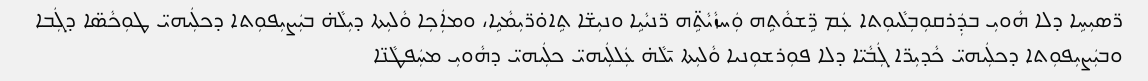ܪ̈ܣܝܼܚܹܐ ܕܠܐ ܗܵܘܝܼ ܒܕܲܪܩܘܼܒܼܠܵܝܘܼܬܐ ܥܲܡ ܪܹ̈ܫܘܵܬܹܗ ܘܲܚܙܵܝܵܬܹ̈ܗ ܪ̈ܢܝܵܝܹܐ ܘܢܝܼܫ̈ܐ ܬܹܐܘ̇ܪ̈ܝܼܡܵܝܹܐ، ܘܡܐܲܟܼܐ ܘܵܠܝܼܬܐ ܕܝܼܠܵܗ̇ ܒܝܲܨܝܼܦܘܼܬܐ ܕܟܠܲܝܗܝ̈ ܛܘܼܟܵܣ̈ܐ ܕܓܲܒܐ ܘܒܝܲܨܝܼܦܘܼܬܐ ܕܟܠܲܝܗܝ̈ ܟܵܕܝܼܪ̈ܐ ܓܲܒܵܝ̈ܐ ܕܠܐ ܦܘܼܪܫܘܼܢܝܐ ܘܵܠܝܼܬܐ ܝ̄ܠܵܗ̇ ܥܲܠܠܲܝܗܝ̈ ܟܠܲܝܗܝ̈ ܕܗܵܘܝܼ ܡܚܲܦܛܵܢ̈ܐ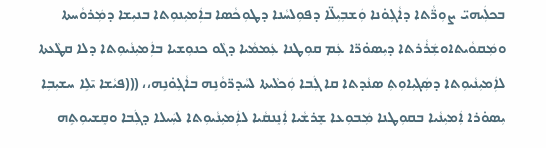ܒܟܠܲܝܗܝ̈ ܨܘܼܪ̈ܵܬܐ ܕܐܵܓܼܘ̇ܢܐ ܘܲܫܒܼܝܼܠ̈ܐ ܕܦܘܼܠܚܵܢܐ ܕܛܘܼܟܵܣܐ ܒܐܲܡܝܼܢܘܼܬܐ ܒܢܝܼܫܐ ܕܡܲܪܘܵܚܬܐ ܘܡܲܩܘܵܝܬܐܘܫܲܪܵܪܬܐ ܕܝܼܣܘ̇ܪ̈ܐ ܥܲܡ ܩܘܼܛܢܐ ܥܲܡܡܵܝܐ ܕܓܵܘ ܟܢܘܼܫܝܐ ܒܐܲܡܝܼܢܵܝܘܼܬܐ ܕܠܐ ܩܛܵܥܬܐ ܠܐܲܡܝܼܢܵܝܘܼܬܐ ܕܣܲܓܝܼܐܘܼܬܼ ܣܢܵܕܬܐ ܩܐ ܓܲܒܐ ܘܲܟܠܵܝܬܐ ܠܚܵܕܪ̈ܘܵܢܹܗ ܒܐܵܓܼܘ̇ܢܹܗ،، (((ܦܝܵܫܐ ܝ̄ܠܹܐ ܚܫܝܼܒܼܐ ܝܼܣܘ̇ܪܐ ܐܲܡܝܼܢܵܝܐ ܒܩܘܼܛܢܐ ܡܲܒܘܼܥܐ ܫܸܪܫܵܝܐ ܐܲܢܸܢܩܵܝܐ ܠܐܲܡܝܼܢܵܝܘܼܬܐ ܠܚܲܝܠܐ ܕܓܲܒܐ ܘܩܸܫܝܘܼܬܹܗ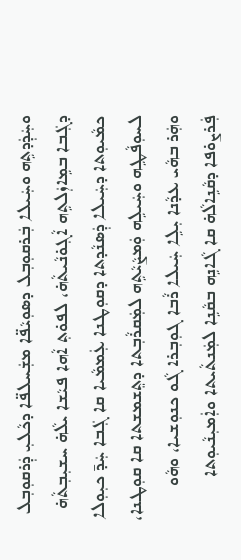ܘܚܲܕܲܕܬܹܗ ܘܚܲܝܠܐ ܒܲܪܩܘܼܒܼܠ ܕܣܘܼܝܵܦ̈ܐ ܡܫܲܚܠܦ̈ܐ ܕܟܵܠܝܼ ܕܲܪܩܘܼܒܼܠ ܕܓܲܒܐ ܒܡܹܐܙܲܠܬܹܗ ܐܵܓܼܘ̇ܢܵܝܬܵܗ̇، ܠܦܘ̇ܬܼ ܐܵܗܐ ܦܝܵܫܐ ܝܠܵܗ̇ ܚܫܝܼܒܼܬܵܗ̇ ܟܡܵܝܘܼܬܐ ܕܚܲܝܠܐ ܕܲܣܢܵܕܬܐ ܕܩܘܼܛܢܐ ܥܲܡܡܵܝܐ ܩܐ ܓܲܒܐ ܚܲܕ̄ ܟܝܼܘܼܠܐ ܠܚܘܼܦܵܛܹܗ ܘܚܲܝܠܹܗ ܘܲܡܨܵܝܵܬܹܗ ܠܡܲܩܪܵܒܼܬܐ ܕܬܸܫܡܫܬܐ ܩܐ ܩܘܼܛܢܐ، ܘܗܲܪ ܒܗܵܝ ܥܕܵܢܐ ܝܼܠܹܐ ܚܲܝܠܐ ܪܵܒܐ ܓܘܼܒܼܪܐ ܓܵܘ ܟܢܘܼܫܝܐ، ܘܗܵܘ ܦܲܪܨܘ̇ܦܐ ܕܩܵܢܹܐܠܵܗ̇ ܩܐ ܓܵܐܢܹܗ ܒܩܵܢܹܐ ܠܡܲܢܬܵܝܬܐ ܘܐܲܡܝܼܢܵܝܘܼܬܐ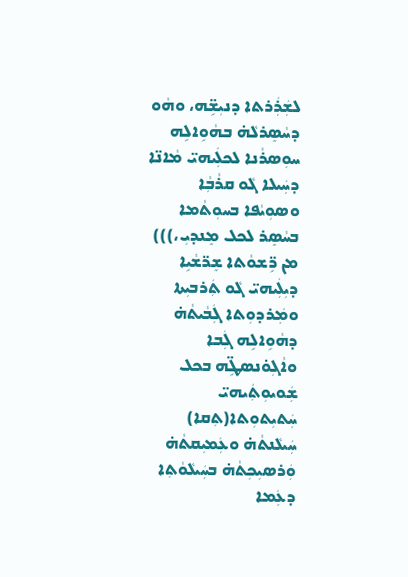ܠܫܲܪܲܪܬܐ ܕܢܝܼܫܹ̈ܗ، ܘܗܵܘ ܕܚܵܣܸܪܠܵܗ̇ ܒܗܵܘܹܐܠܹܗ ܚܘܼܣܪܵܢܐ ܠܟܠܲܝܗܝ̈ ܡܵܐܢ̈ܐ ܕܚܲܝܠܐ ܓܵܘ ܩܪܵܒܼܵܐ ܘܣܘܼܝܵܦܐ ܒܚܘܼܬܵܡܐ ܒܚܵܣܸܪ ܠܟܠ ܡܸܢܕܝܼ،))) ܡܢ ܪܹ̈ܫܘܵܬܐ ܫܸܪ̈ܫܵܝܹܐ ܕܝܼܠܲܝܗܝ̈ ܓܵܘ ܬܲܪܒܝܼܬܐ ܘܡܲܪܕܘܼܬܐ ܓܲܒܵܝܬܵܗ̇ ܕܗܵܘܹܐܠܹܗ ܓܲܒܐ ܘܐܵܓܼܘ̇ܢܣܛܹ̈ܗ ܒܟܠ ܫܲܘܝܘܼܬܲܝܗܝ̈ ܚܲܬܝܼܬܘܼܬܐ(ܬܼܩܐ) ܚܲܝܠܵܢܬܵܗ̇ ܘܥܲܡܝܼܩܬܵܗ̇ ܘܲܪܣܝܼܟܼܬܵܗ̇ ܒܚܲܝܠܵܘܵܬܼܐ ܕܥܲܡܐ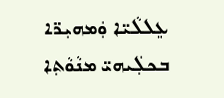ܥܸܠܠܵܝ̈ܐ ܘܲܡܗܝܼܪ̈ܐ ܒܟܠܲܝܗܝ̈ ܡܢܵܘܵܬܼܐ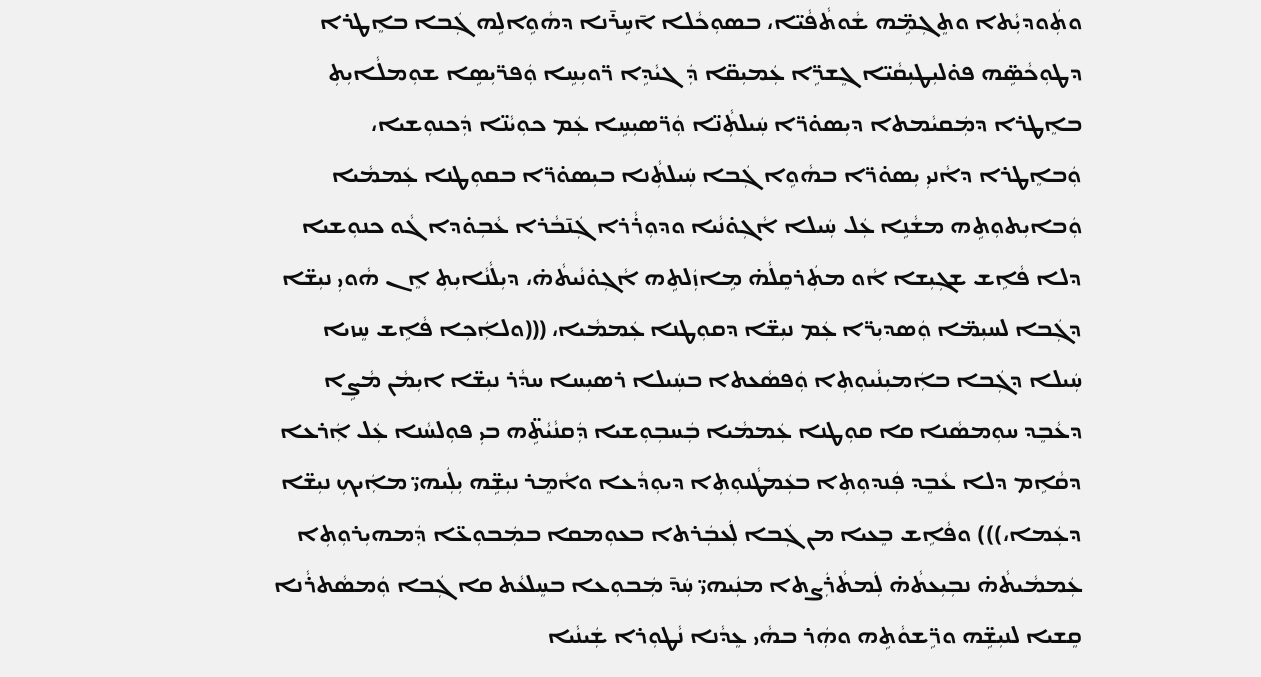ܘܬܲܘܕܝܼܵܬܐ ܘܬܸܓܼܡܹ̈ܗ ܫܵܘܬܵܦܵܝ̈ܐ، ܒܣܘܼܟܵܠܐ ܐ̄ܚܹܪ̄ܢܐ ܕܗܵܘܹܐܠܹܗ ܓܲܒܐ ܒܐܸܛܪܐ ܕܛܘܼܟܵܣܹ̈ܗ ܦܘ̇ܠܝܼܛܝܼܩܵܝ̈ܐ ܓܸܫܪܹ̈ܐ ܥܲܡܝܼܩ̈ܐ ܕܲܓܝܵܕܹܐ ܪ̈ܘܝܼܚܹܐ ܘܲܦܪ̈ܝܼܣܹܐ ܫܘܼܡܠܵܐܝܼܬܼ ܒܐܸܛܪܐ ܕܡܲܩܝܵܡܬܐ ܕܝܼܣܘ̇ܪ̈ܐ ܚܲܝܠܬܼܵܢ̈ܐ ܘܲܪ̈ܣܝܼܚܹܐ ܥܲܡ ܟܘܼܝܵܢ̈ܐ ܕܲܟܢܘܼܫܝܐ، ܘܲܒܐܸܛܪܐ ܕܐܵܢܝܼ ܝܼܣܘ̇ܪ̈ܐ ܒܗܵܘܹܐ ܓܲܒܐ ܚܲܝܠܬܼܵܢܐ ܒܝܼܣܘ̇ܪ̈ܐ ܒܩܘܼܛܢܐ ܥܲܡܡܵܝܐ ܘܲܒܐܝܼܬܘܼܬܹܗ ܡܫܵܢܹܐ ܥܲܠ ܚܲܝܠܐ ܐܵܓܼܘ̇ܢܵܝܐ ܘܕܘܼܪܵܪܐ ܓܲܢ̄ܒܵܪܐ ܥܵܒܼܘ̇ܕܐ ܓܵܘ ܟܢܘܼܫܝܐ ܕܠܐ ܦܵܐܹܫ ܫܓܼܝܼܫܐ ܐܵܘ ܡܬܲܪܩܸܠܵܗ̇ ܡܹܐܙܲܠܬܹܗ ܐܵܓܼܘ̇ܢܵܝܬܵܗ̇، ܕܝܼܠܵܢܵܐܝܼܬܼ ܐܸܢ ܗܵܘܝܼ ܢܝܼܫ̈ܐ ܕܓܲܒܐ ܠܚܝܼܡ̈ܐ ܘܲܣܕܝܼܪ̈ܐ ܥܲܡ ܢܝܼܫ̈ܐ ܕܩܘܼܛܢܐ ܥܲܡܡܵܝܐ، (((ܘܠܐܲܟܼܐ ܦܵܐܹܫ ܚܸܙܝܐ ܚܲܝܠܐ ܕܓܲܒܐ ܒܐܲܡܝܼܢܵܝܘܼܬܼܐ ܘܲܦܣܵܥܬܐ ܒܚܲܝܠܐ ܪܣܝܼܚܐ ܚܕܵܪ ܢܝܼܫ̈ܐ ܐܝܼܡܵܢ ܡܵܨܹܐ ܕܥܵܒܸܕ ܚܘܼܡܣܵܢܐ ܩܐ ܩܘܼܛܢܐ ܥܲܡܡܵܝܐ ܒܲܚܒܼܘܼܫܝܐ ܕܲܩܢܵܝܵܬܹ̈ܗ ܒܝܼ ܦܘܼܠܚܵܢܐ ܥܲܠ ܐܲܪܥܐ ܕܩܵܐܹܡ ܕܠܐ ܥܵܒܸܕ ܦܲܢܕܘܼܬܼܐ ܒܥܲܡܛܵܢܘܼܬܼܐ ܕܝܘܼܕܵܥܐ ܘܐܵܡܸܪ ܢܝܼܫܹ̈ܗ ܝܼܠܲܝܗܝ̈ ܡܐܲܝܟܼ ܢܝܼܫ̈ܐ ܕܥܲܡܐ،))) ܘܦܵܐܹܫ ܒܸܥܝܐ ܡܢ ܓܲܒܐ ܠܲܥܒܲܪܬܐ ܒܥܘܼܡܩܐ ܒܡܲܒܘܼܥ̈ܐ ܕܲܡܗܝܼܪܘܼܬܼܐ ܥܲܡܡܵܝܬܵܗ̇ ܢܒܼܝܼܥܬܵܗ̇ ܠܲܡܬܵܪܲܨܬܐ ܡܢܲܝܗܝ̈ ܚܲܕ̄ ܡܲܒܘܼܥܐ ܒܚܸܠܥܵܬ ܩܐ ܓܲܒܐ ܘܲܡܣܵܬܪܵܢܐ ܩܸܫܝܐ ܠܢܝܼܫܹ̈ܗ ܘܪܹ̈ܫܘܵܬܹܗ ܘܗܲܪ ܒܗܵܝ ܥܸܕܵܢܐ ܢܵܛܘܼܪܐ ܫܲܝܢܵܝܐ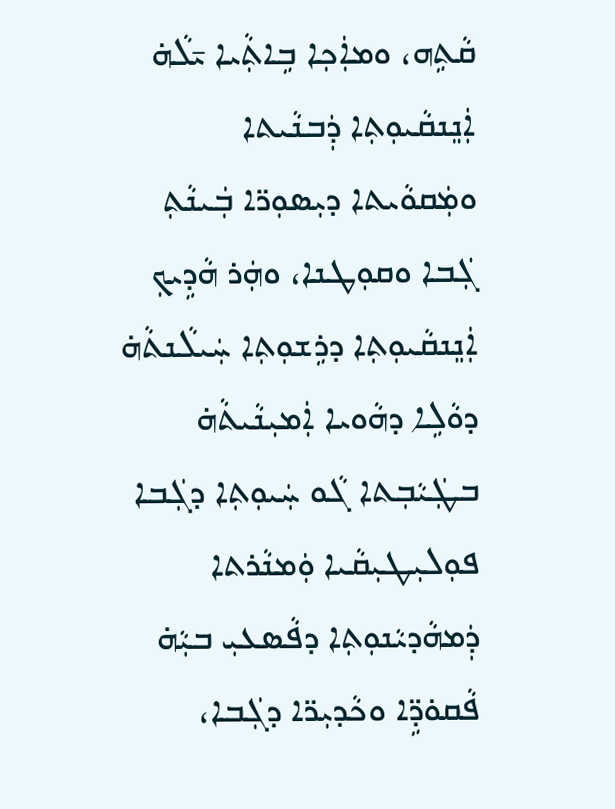ܩܵܬܹܗ، ܘܡܐܲܟܼܐ ܒܹܐܬܼܵܝܐ ܝ̄ܠܵܗ̇ ܐܲܢܸܢܩܵܝܘܼܬܼܐ ܕܲܒܢܵܝܬܐ ܘܡܲܩܘܵܝܬܐ ܕܝܼܣܘܼܪ̈ܐ ܒܲܝܢܵܬܼ ܓܲܒܐ ܘܩܘܼܛܢܐ، ܘܗܲܪ ܗܵܕܹܝܟܼ ܐܲܢܸܢܩܵܝܘܼܬܼܐ ܕܪܹܫܘܼܬܼܐ ܚܲܝܠܵܢܬܵܗ̇ ܕܘܵܠܹܐ ܕܗܵܘܝܐ ܐܲܡܝܼܢܵܝܬܵܗ̇ ܒܛܲܝܵܒܼܬܐ ܓܵܘ ܚܲܝܘܼܬܼܐ ܕܓܲܒܐ ܦܘܼܠܝܼܛܝܼܩܵܝܐ ܘܲܡܢܵܪܬܐ ܕܲܡܗܵܕܝܵܢܘܼܬܼܐ ܕܦܵܣܥܝܼ ܒܝܼܵܗ̇ ܦܵܩܘ̇ܕܹ̈ܐ ܘܟܵܕܝܼܪ̈ܐ ܕܓܲܒܐ،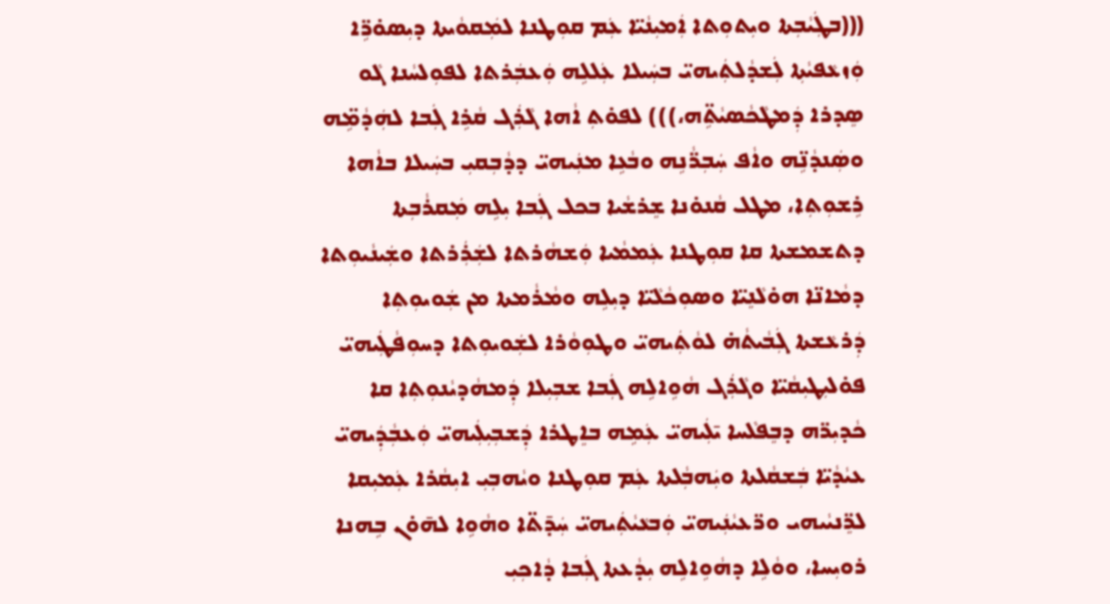(((ܒܛܲܝܵܒܼܬܐ ܘܝܼܬܘܼܬܐ ܐܲܡܝܼܢܵܝ̈ܐ ܥܲܡ ܩܘܼܛܢܐ ܠܡܲܩܘܵܝܬܐ ܕܝܼܣܘ̇ܪܹ̈ܐ ܘܲܙܥܵܦܝܵܬܼܐ ܠܲܫܕܵܠܬܲܝܗܝ̈ ܒܚܲܝܠܐ ܥܲܠܠܹܗ ܘܲܥܒܲܪܬܐ ܠܦܘܼܠܚܵܢܐ ܓܵܘ ܣܸܕܪܐ ܕܲܡܛܵܟܵܣܝܵܬܹ̈ܗ،))) ܠܦܘ̇ܬܼ ܐܵܗܐ ܓܵܪܲܓ ܩܵܪܹܐ ܓܲܒܐ ܠܗܲܕܵܡܹ̈ܗ ܘܣܲܢܕܵܢܹ̈ܗ ܘܐܵܦ ܚܲܒܼܪ̈ܵܢܹܗ ܘܒܵܥܹܐ ܡܢܲܝܗܝ̈ ܕܕܵܒܼܩܝܼ ܒܚܲܝܠܐ ܒܐܵܗܐ ܪܹܫܘܼܬܼܐ، ܡܛܠ ܩܵܢܘ̇ܢܐ ܫܸܪܫܵܝܐ ܒܟܠ ܓܲܒܐ ܝܼܠܹܗ ܡܲܩܪܵܒܼܬܐ ܕܬܫܡܫܬܐ ܩܐ ܩܘܼܛܢܐ ܥܲܡܡܵܝܐ ܘܲܫܗܵܪܬܐ ܠܫܲܪܲܪܬܐ ܘܫܲܝܢܵܝܘܼܬܐ ܕܡܵܐܢ̈ܐ ܗܘ̇ܠܵܢܸܝ̈ܐ ܘܣܘܼܟܵܠܵܝ̈ܐ ܕܝܼܠܹܗ ܘܡܵܪܵܡܬܐ ܡܢ ܫܲܘܝܘܼܬܼܐ ܕܲܪܥܵܫܬܐ ܓܲܒܵܝܬܵܗ̇ ܠܘܵܬܲܝܗܝ̈ ܘܛܘܼܘܵܪܐ ܠܫܲܘܝܘܼܬܐ ܕܚܘܼܦܵܛܲܝܗܝ̈ ܦܘ̇ܠܝܼܛܝܼܩܵܝ̈ܐ ܘܓܵܪܲܓ ܗܵܘܹܐܠܹܗ ܓܲܒܐ ܫܒܼܝܼܠܐ ܕܲܡܗܵܕܝܵܢܘܼܬܼܐ ܩܐ ܟܵܕܝܼܪ̈ܗ ܕܒܸܦܠܵܚܐ ܝ̄ܠܲܝܗܝ̈ ܥܲܡܹܗ ܒܐܸܛܪܐ ܕܲܫܒܼܝܼܠܲܝܗܝ̈ ܘܲܥܒܼܵܕܲܝܗܝ̈ ܥܝܵܕܵܝ̈ܐ ܒܲܫܩܵܠܬܐ ܘܝܲܗܒܼܵܠܬܐ ܥܲܡ ܩܘܼܛܢܐ ܘܝܵܗܒܼܝܼ ܐܝܼܩܵܪܐ ܥܲܡܝܼܩܐ ܠܪܸ̈ܢܝܵܝܗܝ ܘܪ̈ܥܝܵܢܲܝܗܝ̈ ܘܲܒܥܵܝܵܬܲܝܗܝ̈ ܚܲܕ̄ܬ̈ܐ ܘܗܵܘܹܐ ܠܗ̄ܘ̇ܢ ܒܹܗܢܐ ܪܘܝܼܚܐ، ܘܘܵܠܹܐ ܕܗܵܘܹܐܠܹܗ ܝܼܕܵܥܬܐ ܓܲܒܐ ܕܵܐܟܼܝܼ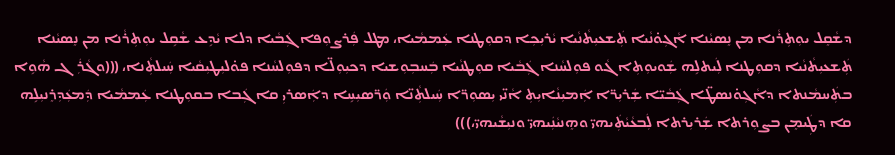ܕܫܵܩܸܠ ܝܘܼܬܼܪܵܢܐ ܡܢ ܢܸܣܝܵܢܐ ܐܵܓܼܘ̇ܢܵܝܐ ܬܲܫܥܝܼܬܵܢܵܝܐ ܝܵܪܝܼܟܼܐ ܕܩܘܼܛܢܐ ܥܲܡܡܵܝܐ، ܡܛܠ ܦܲܪܨܘܼܦܐ ܓܲܒܵܝܐ ܕܠܐ ܝܵܕܹܥ ܫܵܩܹܠ ܝܘܼܬܼܪܵܢܐ ܡܢ ܢܸܣܝܵܢܐ ܬܲܫܥܝܼܬܵܢܵܝܐ ܕܩܘܼܛܢܐ ܠܲܝܬܠܹܗ ܫܲܘܝܘܼܬܼܐ ܓܵܘ ܦܘܼܠܚܵܢܐ ܓܲܒܵܝܐ ܩܘܼܛܢܵܝܐ ܒܲܚܒܼܘܼܫܝܐ ܕܟܝܼܘܼܠ̈ܐ ܕܦܘܼܠܚܵܢܐ ܦܘ̇ܠܝܼܛܝܼܩܵܝܐ ܚܲܝܠܬܼܵܢܐ، (((ܘܓܵܪܲܓ ܗܵܘܹܐ ܒܬܲܚܡܵܢܬܐ ܕܐܵܓܼܘ̇ܢܣܛ̈ܐ ܓܲܒܵܝ̈ܐ ܫܲܪܝܼܪ̈ܐ ܐܲܡܝܼܢܵܐܝܼܬܼ ܐܵܢ̈ܝ ܝܼܣܘܼܪ̈ܐ ܚܲܝܠܬܼܵܢ̈ܐ ܘܲܪ̈ܣܝܼܚܹܐ ܕܐܲܣܪܝܼ ܩܐ ܓܲܒܐ ܒܩܘܼܛܢܐ ܥܲܡܡܵܝܐ ܕܲܡܥܲܕܼܪܸܢܝܼܠܹܗ ܩܐ ܕܛܲܝܡܸܢ ܒܨܘܼܪܬܐ ܫܲܪܝܼܪܬܐ ܠܲܒܥܵܝܵܬܲܝܗܝ̈ ܘܗܸܢܝܵܢܲܝܗܝ̈ ܘܢܝܼܫܵܝܗܝ̈،)))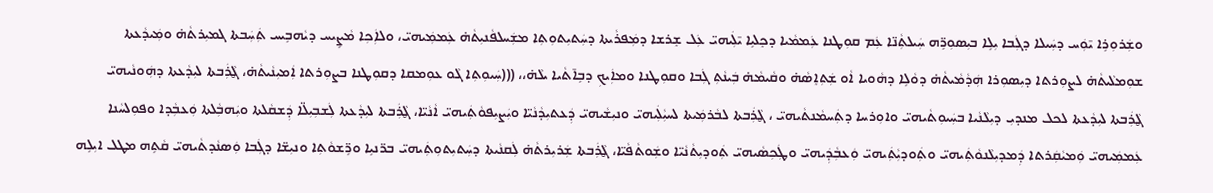ܘܫܲܪܘܼܪܹܐ ܝ̄ܘܲܚ ܕܚܲܝܠܐ ܕܓܲܒܐ ܝܼܠܹܐ ܒܝܼܣܘܼܪܹ̈ܗ ܚܲܝܠܬܼܵܢ̈ܐ ܥܲܡ ܩܘܼܛܢܐ ܥܲܡܡܵܝܐ ܕܟܸܠܝܹܐ ܝ̄ܠܲܝܗܝ̈ ܥܲܠ ܫܸܪܫܐ ܕܡܲܦܪܵܝܬܐ ܕܚܲܬܝܼܬܘܼܬܼܐ ܡܫܲܚܠܦܵܢܝܼܬܵܗ̇ ܥܲܡܡܲܝܗܝ̈، ܘܠܐܲܟܼܐ ܡܵܨܹܝܚ ܕܝܵܗܒܹܝܚ ܬܲܚܲܒܬܐ ܓܡܝܼܪܬܵܗ̇ ܘܡܲܝܕܵܥܬܐ ܫܘܼܡܠܵܝܬܵܗ̇ ܠܨܘܼܪܬܐ ܕܝܼܣܘܼܪܐ ܗܲܕܵܡܵܝܬܵܗ̇ ܕܘܵܠܹܐ ܕܗܵܘܝܐ ܐܵܘ ܫܲܬܼܐܸܣܵܗ̇ ܘܩܵܝܡܵܗ̇ ܒܲܝܢܵܬܼ ܓܲܒܐ ܘܩܘܼܛܢܐ ܘܡܐܲܝܟܼ ܕܒܹܐ̄ܬܵܝܐ ܝܠܵܗ̇،، (((ܚܲܝܘܼܬܼܐ ܓܵܘ ܥܘܼܡܩܐ ܕܩܘܼܛܢܐ ܒܨܘܼܪܬܐ ܐܲܡܝܼܢܵܝܬܵܗ̇، ܓ̮ܵܪܲܒܬܐ ܠܝܼܕܵܥܬܐ ܕܗܲܘܢܵܝܗܝ̈ ܓ̮ܵܪܲܒܬܐ ܠܝܼܕܵܥܬܐ ܠܟܠ ܡܢܕܝܼ ܕܝܼܠܵܢܵܝܐ ܒܚܲܝܘܼܬܵܝܗܝ̈ ܘܐܘܼܪܚܐ ܕܬܲܚܡܵܢܬܵܝܗܝ̈ ، ܓ̮ܵܪܲܒܬܐ ܠܒܵܪܡܲܝܬܐ ܠܚܝܼܵܠܲܝܗܝ̈ ܘܢܝܼܫܵܝܗܝ̈ ܕܲܥܬܝܼܕܵܢܵܝ̈ܐ ܘܝܲܨܝܼܦܘܵܬܲܝܗܝ̈ ܐܵܢܵܝ̈ܐ، ܓ̮ܵܪܲܒܬܐ ܠܝܼܕܵܥܬܐ ܠܲܫܒܼܝܼܠ̈ܐ ܕܲܫܩܵܠܬܐ ܘܝܲܗܒܼܵܠܬܐ ܘܲܥܒܼܵܕܐ ܘܦܘܼܠܚܵܢܐ ܥܲܡܡܲܝܗܝ̈ ܘܲܡܝܵܩܲܪܬܐ ܕܲܡܕܝܼܠܵܢܘܵܬܲܝܗܝ̈ ܘܬܲܘܕܝܼܵܬܲܝܗܝ̈ ܘܲܥܒܼܵܕܲܝܗܝ̈ ܘܛܲܟܼܣܵܝܗܝ̈ ܬܲܘܕܝܼܬܵܢܵܝ̈ܐ ܘܫܲܘܬܵܦܵܝ̈ܐ، ܓ̮ܵܪܲܒܬܐ ܫܲܪܝܼܪܬܵܗ̇ ܠܲܩܢܵܝܬܐ ܕܚܲܬܝܼܬܘܼܬܲܝܗܝ̈ ܒܪ̈ܢܝܹܐ ܘܪܹ̈ܫܘܵܬܼܐ ܘܢܝܼܫ̈ܐ ܕܓܲܒܐ ܘܲܣܢܵܕܬܵܝܗܝ̈ ܩܵܬܹܗ ܡܛܠ ܐܝܼܠܹܗ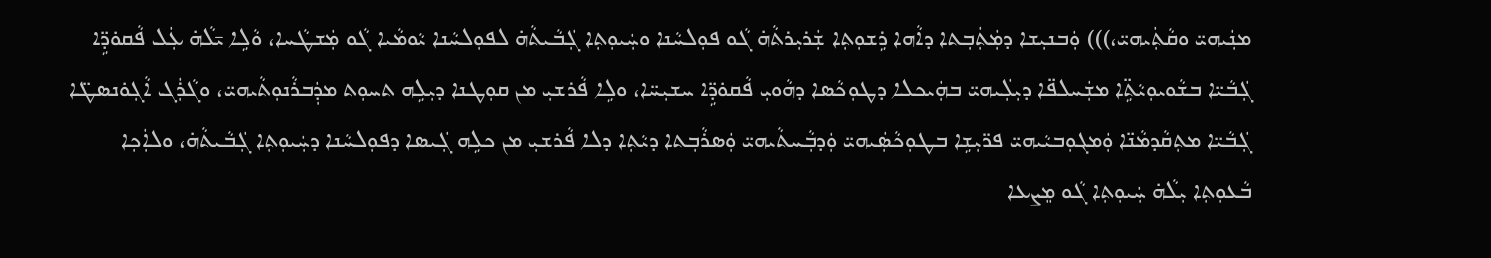ܡܢܲܝܗܝ̈ ܘܩܵܬܲܝܗܝ̈،))) ܘܲܒܢܝܼܫܐ ܕܡܲܬܲܒܼܬܐ ܕܐܵܗܐ ܪܹܫܘܼܬܼܐ ܫܲܪܝܼܪܬܵܗ̇ ܓܵܘ ܦܘܼܠܚܵܢܐ ܘܚܲܝܘܼܬܼܐ ܓܲܒܵܝܬܵܗ̇ ܠܦܘܼܠܚܵܢܐ ܝܵܘܡܵܝܐ ܓܵܘ ܡܲܫܛܵܚܐ، ܘܵܠܹܐ ܝ̄ܠܵܗ̇ ܥܲܠ ܦܵܩܘ̇ܕܹ̈ܐ ܓܲܒܵܝ̈ܐ ܒܫܵܘܝܘܼܝܵܬܹ̈ܐ ܡܫܲܚܠܦ̈ܐ ܕܝܼܠܲܝܗܝ̈ ܒܗܲܝܟܠܐ ܕܛܘܼܟܵܣܐ ܕܗܵܘܝܼ ܦܵܩܘ̇ܕܹ̈ܐ ܚܫܝܼܚ̈ܐ، ܘܠܹܐ ܦܵܪܫܝܼ ܡܢ ܩܘܼܛܢܐ ܕܝܼܠܹܗ ܬܚܘܼܬ ܡܕܲܒܪܵܢܘܼܬܵܝܗܝ̈، ܘܓܵܪܲܓ ܐܵܓܼܘ̇ܢܣܛ̈ܐ ܓܲܒܵܝ̈ܐ ܡܬܼܩܵܕܡܵܢ̈ܐ ܘܲܡܓܘܼܒܝܵܝܗܝ̈ ܦܪ̈ܝܼܫܹܐ ܒܛܘܼܟܵܣܲܝܗܝ̈ ܘܲܕܒܼܵܚܬܵܝܗܝ̈ ܘܲܣܪܵܒܼܬܐ ܕܝܵܬܼܐ ܕܠܐ ܦܵܪܫܝܼ ܡܢ ܟܠܹܗ ܓܲܝܣܐ ܕܦܘܼܠܚܵܢܐ ܕܚܲܝܘܼܬܼܐ ܓܲܒܵܝܬܵܗ̇، ܘܠܐܲܟܼܐ ܒܵܥܘܼܬܼܐ ܝܼܠܵܗ̇ ܚܲܝܘܼܬܼܐ ܓܵܘ ܡܸܨܥܐ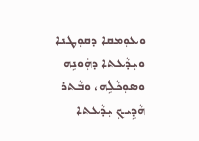ܘܥܘܼܡܩܐ ܕܩܘܼܛܢܐ ܘܝܼܕܵܥܬܐ ܕܗܲܘܢܹܗ ܘܣܘܼܟܵܠܹܗ، ܘܒܵܬܪ ܗܵܕܹܝܟܼ ܝܼܕܵܥܬܐ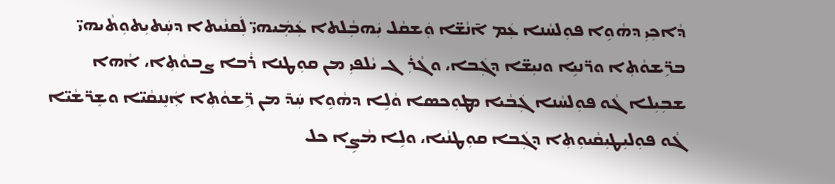ܕܵܐܟܼܝܼ ܕܗܵܘܹܐ ܦܘܼܠܚܵܢܐ ܥܲܡ ܐ̄ܢܵܫ̈ܐ ܘܲܫܩܵܠ ܝܲܗܒܼܵܠܬܐ ܥܲܡܲܝܗܝ̈ ܠܲܩܢܵܝܬܐ ܕܚܲܬܝܼܬܘܼܬܵܝܗܝ̈ ܒܪܹ̈ܫܘܵܬܼܐ ܘܪ̈ܢܝܹܐ ܘܢܝܼܫ̈ܐ ܕܓܲܒܐ، ܘܓܵܪܲܓ ܝܵܠܦܝܼ ܡܢ ܩܘܼܛܢܐ ܪܵܒܐ ܨܒܘܵܬܼܐ، ܐܵܗܐ ܫܒܼܝܼܠܐ ܓܵܘ ܦܘܼܠܚܵܢܐ ܓܲܒܵܝܐ ܡܛܘܼܟܣܐ ܘܵܠܹܐ ܕܗܵܘܹܐ ܚܲܕ̄ ܡܢ ܪܹ̈ܫܘܵܬܼܐ ܐܲܢܸܢܩܵܝ̈ܐ ܘܫܸܪ̈ܫܵܝ̈ܐ ܓܵܘ ܦܘܼܠܝܼܛܝܼܩܵܝܘܼܬܼܐ ܕܓܲܒܐ ܩܘܼܛܢܵܝܐ، ܘܠܹܐ ܡܵܨܹܐ ܟܠ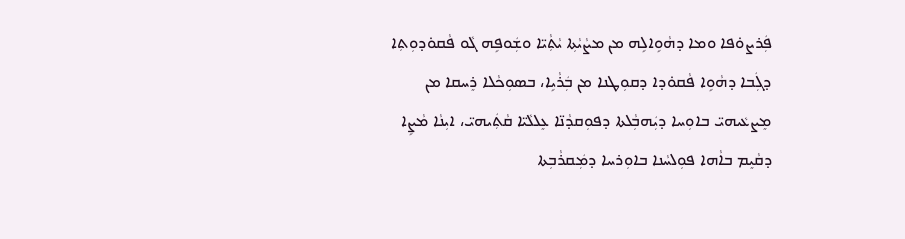ܦܲܪܨܘ̇ܦܐ ܘܡܐ ܕܗܵܘܹܐܠܹܗ ܡܢ ܡܨܵܝܵܬܼܐ ܝܵܬܼܵܝ̈ܐ ܘܫܲܘܦܹܗ ܓܵܘ ܦܵܩܘ̇ܕܘܼܬܼܐ ܕܓܲܒܐ ܕܗܵܘܹܐ ܦܵܩܘ̇ܕܐ ܕܩܘܼܛܢܐ ܡܢ ܒܲܪܵܝܹܐ، ܒܣܘܼܟܵܠܐ ܪܸܚܩܐ ܡܢ ܡܸܨܥܵܝܗܝ̈ ܒܐܘܼܚܐ ܕܝܲܗܒܼܵܠܬܐ ܕܦܘܼܩܕܵܢ̈ܐ ܥܸܠܠܵܝ̈ܐ ܩܵܬܲܝܗܝ̈، ܐܝܼܢܵܐ ܡܵܨܹܐ ܕܩܵܝܸܡ ܒܐܵܗܐ ܦܘܼܠܚܵܢܐ ܒܐܘܼܪܚܐ ܕܡܲܩܪܵܒܼܬܐ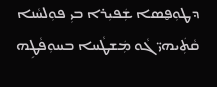ܕܛܘܼܦ̮ܣܐ ܫܲܦܝܼܪܐ ܒܝܼ ܦܘܼܠܚܵܢܐ ܩܵܬܲܝܗܝ̈ ܓܵܘ ܡܲܫܛܵܚܐ ܒܚܘܼܦܵܛܹܗ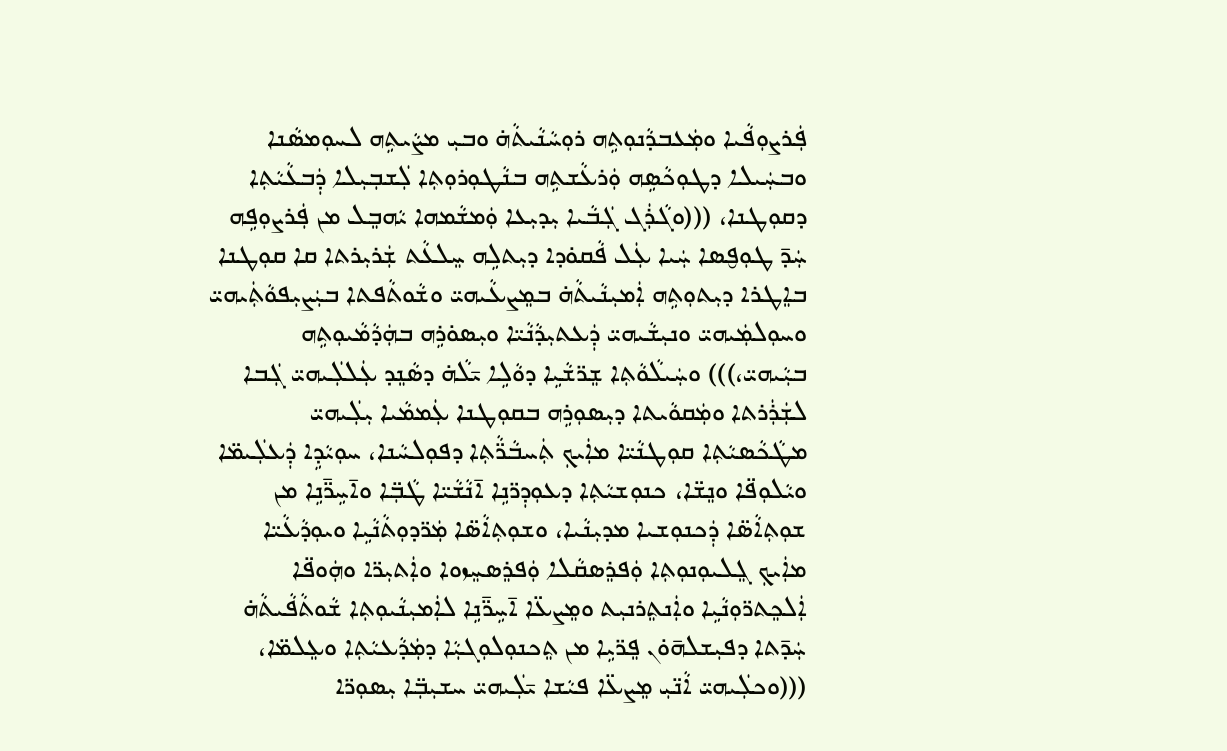ܦܲܪܨܘܼܦܵܝܐ ܘܡܲܥܒܕܵܢܘܼܬܹܗ ܪܘܼܚܵܢܵܝܬܵܗ̇ ܘܒܝܼ ܡܨܵܝܬܹܗ ܠܚܘܼܡܣܵܢܐ ܘܒܚܲܝܠܐ ܕܛܘܼܟܵܣܹܗ ܘܲܪܥܵܫܬܹܗ ܒܢܵܛܘܼܪܘܼܬܼܐ ܠܲܫܒܼܝܼܠܐ ܕܲܒܥܵܝܵܬܼܐ ܕܩܘܼܛܢܐ، (((ܘܓܵܪܲܓ ܓܲܒܵܝܐ ܝܼܕܝܼܥܐ ܘܲܡܫܵܡܗܐ ܝܵܗܒܸܠ ܡܢ ܦܲܪܨܘܼܦܹܗ ܚܲܕ̄ ܛܘܼܦ̮ܣܐ ܚܲܝܐ ܥܲܠ ܦܵܩܘ̇ܕܐ ܕܝܼܬܠܹܗ ܚܸܠܥܵܬ ܫܲܪܝܼܪܬܐ ܩܐ ܩܘܼܛܢܐ ܒܐܸܛܪܐ ܕܝܼܬܘܼܬܹܗ ܐܲܡܝܼܢܵܝܬܵܗ̇ ܒܡܸܨܥܵܝܗܝ̈ ܘܫܵܘܬܵܦܬܐ ܒܝܲܨܝܼܦܘܵܬܲܝܗܝ̈ ܘܚܘܼܠܡܲܝܗܝ̈ ܘܢܝܼܫܵܝܗܝ̈ ܕܲܥܬܝܼܕܵܢܵܝ̈ܐ ܘܝܼܣܘ̇ܪܹܗ ܒܗܲܕܵܡܵܝܘܼܬܹܗ ܒܝܼܵܝܗܝ̈،))) ܘܚܲܝܠܵܘܵܬܼܐ ܫܸܪ̈ܫܵܝܹܐ ܕܘܵܠܹܐ ܝ̄ܠܵܗ̇ ܕܣܵܢܸܕ ܥܲܠܠܲܝܗܝ̈ ܓܲܒܐ ܠܫܲܪܲܪܬܐ ܘܡܲܩܘܵܝܬܐ ܕܝܼܣܘܼܪܹܗ ܒܩܘܼܛܢܐ ܥܲܡܡܵܝܐ ܝܼܠܲܝܗܝ̈ ܡܛܵܟܵܣܝܵܬܼܐ ܩܘܼܛܢܵܝ̈ܐ ܡܐܲܝܟܼ ܬܲܚܒܵܪ̈ܵܬܼܐ ܕܦܘܼܠܚܵܢܐ، ܚܘܼܝܵܕܹܐ ܕܲܥܠܲܝܡ̈ܐ ܘܝܵܠܘܼܦ̈ܐ ܘܢܸܫ̈ܐ، ܟܢܘܼܫܝܵܬܼܐ ܕܥܘܼܕܼܪ̈ܢܹܐ ܐ̄ܢܵܫܵܝ̈ܐ ܛܵܒܼ̈ܐ ܘܐ̄ܚܹܪ̈̄ܢܹܐ ܡܢ ܫܘܼܬܼܐܵܣ̈ܐ ܕܲܟܢܘܼܫܝܐ ܡܕܝܼܢܵܝܐ، ܘܫܘܼܬܼܐܵܣ̈ܐ ܡܲܪ̈ܕܘܼܬܵܢܵܝܹܐ ܘܝܘܼܕܵܥܵܝ̈ܐ ܡܐܲܝܟܼ ܓܸܠܝܘܼܢܘܼܬܼܐ ܘܲܦܪܸܣܩܵܠܐ ܘܲܦܪܸܣܚܸܙܘܐ ܘܐܲܬܝܼܪ̈ܐ ܘܗܲܘܦ̈ܐ ܐܲܠܟܸܬܪ̈ܘܼܢܵܝܹܐ ܘܐܲܢܬܸܪܢܝܼܬ ܘܡܸܨܥ̈ܐ ܐ̄ܚܹܪ̈̄ܢܹܐ ܠܐܲܡܝܼܢܵܝܘܼܬܼܐ ܫܵܘܬܵܦܵܝܬܵܗ̇ ܚܲܕ̄ܬܐ ܕܦܝܼܫܠܗ̄ܘ̇ܢ ܦܸܪ̈ܝܹܐ ܡܢ ܬܸܟܢܘܼܠܘܼܓܝܼܵܐ ܕܡܲܕܵܥܝܵܬܼܐ ܘܥܸܠܡ̈ܐ، (((ܘܟܠܲܝܗܝ̈ ܐܵܢ̈ܝܼ ܡܸܨܥ̈ܐ ܦܝܵܫܐ ܝ̄ܠܲܝܗܝ̈ ܚܫܝܼܒܼ̈ܐ ܝܼܣܘܼܪ̈ܐ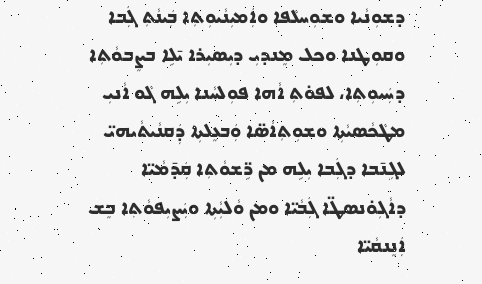ܕܫܘܼܢܵܝܐ ܘܫܘܼܚܠܵܦܐ ܘܐܲܡܝܼܢܵܝܘܼܬܼܐ ܒܲܝܢܵܬܼ ܓܲܒܐ ܘܩܘܼܛܢܐ ܘܟܠ ܡܸܢܕܝܼ ܕܝܼܣܝܼܪܐ ܝ̄ܠܹܐ ܒܨܸܒܘܵܬܼܐ ܕܚܲܝܘܼܬܼܐ، ܠܦܘ̇ܬܼ ܐܵܗܐ ܦܘܼܠܚܵܢܐ ܝܼܠܹܗ ܓܵܘ ܐܵܢܝܼ ܡܛܵܟܵܣܝܵܬܼܐ ܘܫܘܼܬܼܐܵܣ̈ܐ ܘܲܒܥܸܠܬܼܐ ܕܲܩܢܵܝܬܵܝܗܝ̈ ܠܓܹܢ̄ܒܐ ܕܓܲܒܐ ܝܼܠܹܗ ܡܢ ܪܹ̈ܫܘܵܬܼܐ ܩܲܕ̄ܡܵܝ̈ܐ ܕܐܵܓܼܘ̇ܢܣܛ̈ܐ ܓܲܒܵܝ̈ܐ ܘܡܢ ܘܵܠܝܼܵܬܼܐ ܘܝܲܨܝܼܦܘܵܬܼܐ ܒܸܫ ܐܲܢܸܢܩܵܝ̈ܐ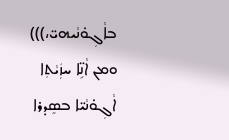ܒܐܵܓܼܘ̇ܢܵܝܗܝ̈،))) ܘܡܢ ܐܵܢܹ̈ܐ ܚܙܲܝܵܬܼܐ ܐܵܓܼܘ̇ܢܵܝ̈ܐ ܒܣܸܕܪܐ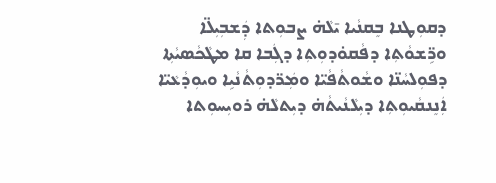ܕܩܘܼܛܢܐ ܒܸܩܢܵܝܐ ܝ̄ܠܵܗ̇ ܨܒܘܼܬܐ ܕܲܫܒܼܝܼܠ̈ܐ ܘܪܹ̈ܫܘܵܬܼܐ ܕܦܵܩܘ̇ܕܘܼܬܼܐ ܕܓܲܒܐ ܩܐ ܡܛܵܟܵܣܝܵܬܼܐ ܕܦܘܼܠܚܵܢ̈ܐ ܘܫܵܘܬܵܦܵܝ̈ܐ ܘܡܲܪ̈ܕܘܼܬܵܢܵܝܹܐ ܘܝܘܼܕܵܥܵܝ̈ܐ ܐܲܢܸܢܩܵܝܘܼܬܼܐ ܕܝܼܠܵܢܵܝܬܵܗ̇ ܕܝܼܬܠܵܗ̇ ܪܘܝܼܚܘܼܬܐ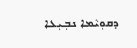ܕܩܘܼܝܵܡܐ ܢܒܼܝܼܥܐ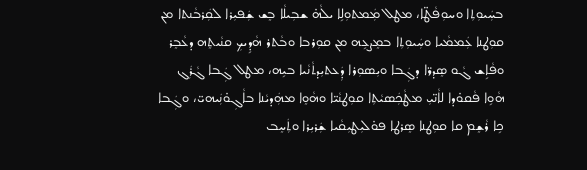ܒܚܲܝܘܼܬܼܐ ܘܚܘܼܦܵܛ̈ܐ، ܡܛܠ ܡܲܡܬܘܼܠܹܐ ܝܠܵܗ̇ ܫܒܼܝܠܵܐ ܒܸܫ ܫܲܦܝܼܪܐ ܠܩܲܪܒܵܢܬܐ ܡܢ ܩܘܼܛܢܐ ܥܲܡܡܵܝܐ ܘܚܲܝܘܼܬܼܐ ܒܡܸܨܥܹܗ ܡܢ ܩܘܼܪܒܐ ܘܒܵܬܪ ܗܵܕܹܝܟܼ ܩܢܵܝܬܸܗ ܕܥܵܒܸܪ ܘܦܵܐܹܫ ܓܵܘ ܣܸܕܪ̈ܐ ܕܓܲܒܐ ܘܝܼܣܘܼܪܐ ܕܲܥܬܝܼܕܬܵܢܵܝܐ ܒܝܹܗ، ܡܛܠ ܓܲܒܐ ܓܵܪܲܓ ܗܵܘܹܐ ܦܵܩܘ̇ܕܐ ܠܐܵܢ̈ܝܼ ܡܛܵܟܲܣܝܵܬܼܐ ܩܘܼܛܢܵܝ̈ܐ ܘܗܵܘܸܐ ܡܗܲܕܝܵܢܐ ܒܐܵܓܼܘ̇ܢܲܝܗܝ̈، ܘܓܲܒܐ ܟܹܐ ܪܵܫܸܡ ܩܐ ܩܘܼܛܢܐ ܣܸܪܛܐ ܦܘ̇ܠܝܼܛܝܼܩܵܝܐ ܫܲܪܝܼܪܐ ܘܬܲܚܸܒ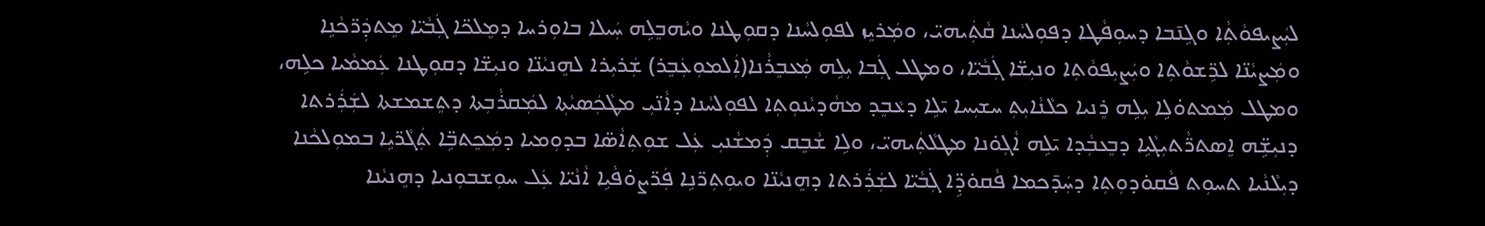ܠܝܲܨܝܦܘܵܬܼܵܐ ܘܓܹܢ̄ܒܐ ܕܚܘܼܦܵܛܐ ܕܦܘܼܠܚܵܢܐ ܩܵܬܲܝܗܝ̈، ܘܡܲܪܝܸܙ ܠܦܘܼܠܚܵܢܐ ܕܩܘܼܛܢܐ ܘܝܵܗܒܸܠܹܗ ܚܲܝܠܐ ܒܐܘܼܪܚܐ ܕܡܸܠܟ̈ܐ ܓܲܒܵܝ̈ܐ ܡܸܬܕܲܪ̈ܟܵܢܹܐ ܘܡܲܨܝܵܢ̈ܐ ܠܪܹ̈ܫܘܵܬܼܐ ܘܝܲܨܝܼܦܘܵܬܼܐ ܘܢܝܼܫ̈ܐ ܓܲܒܵܝ̈ܐ، ܘܡܛܠ ܓܲܒܐ ܝܼܠܹܗ ܡܲܥܒܸܪܵܢܐ(ܐܲܠܡܘܼܥܲܒܸܪ) ܫܲܪܝܼܪܐ ܠܗܸܢܝܵܢ̈ܐ ܘܢܝܼܫ̈ܐ ܕܩܘܼܛܢܐ ܥܲܡܡܵܝܐ ܟܠܹܗ، ܘܡܛܠ ܡܲܡܬܘ̇ܠܹܐ ܝܼܠܹܗ ܪܸܢܝܐ ܟܠܵܢܵܐܝܼܬܼ ܚܫܝܼܚܐ ܝ̄ܠܹܐ ܕܥܵܒܸܕ ܡܗܵܕܝܵܢܘܼܬܼܐ ܠܦܘܼܠܚܵܢܐ ܕܐܵܢ̈ܝܼ ܡܛܵܟܲܣܝܵܬܼܐ ܠܡܲܩܪܵܒܼܬܐ ܕܬܸܫܡܫܬܐ ܠܫܲܪܲܪܬܐ ܕܢܝܼܫܹ̈ܗ ܐܸܣܬܪ̈ܵܬܝܼܓܵܝܹܐ ܕܒܸܥܒܼܵܕܐ ܝ̄ܠܹܗ ܐܵܓܼܘ̇ܢܐ ܡܛܠܵܬܲܝܗܝ̈، ܘܠܹܐ ܫܵܒܸܩ ܕܲܡܫܵܢܝܼ ܥܲܠ ܫܘܼܬܼܐܵܣ̈ܐ ܒܕܘܼܡܝܐ ܕܡܲܟܸܬܒܹ̈ܐ ܬܲܓܵܪ̈ܝܹܐ ܒܡܘܼܠܟܵܢܐ ܕܝܼܠܵܢܵܝܐ ܬܚܘܼܬ ܦܵܩܘ̇ܕܘܼܬܼܐ ܕܚܲܕ̄ܟܡܐ ܦܵܩܘ̇ܕܹ̈ܐ ܓܲܒܵܝ̈ܐ ܠܫܲܪܲܪܬܐ ܕܗܸܢܝܵܢ̈ܐ ܘܝܘܼܬܼܪ̈ܢܹܐ ܦܲܪ̈ܨܘ̇ܦܵܝܹܐ ܐܵܢܵܝ̈ܐ ܥܲܠ ܚܘܼܫܒܘܼܢܝܐ ܕܗܸܢܝܵܢܐ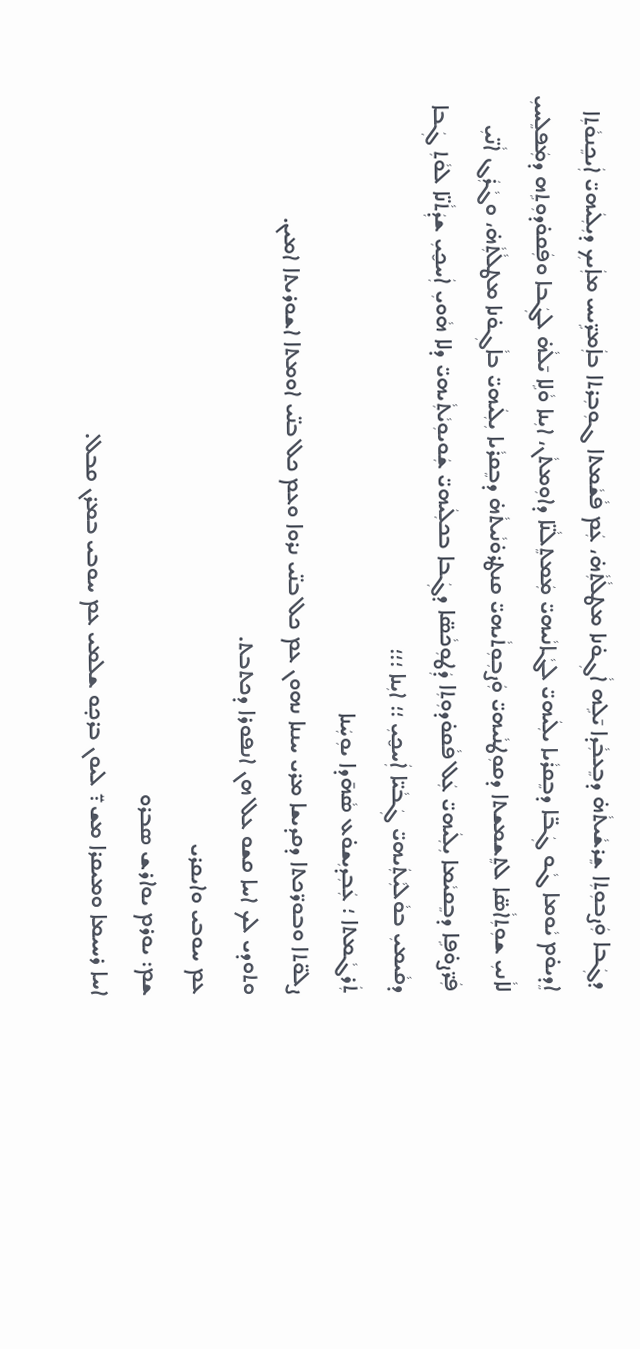ܕܓܲܒܐ ܘܲܨܒܘܼܬܼܐ ܫܸܪܫܵܝܬܵܗ̇ ܕܒܸܥܒܼܵܕܐ ܝ̄ܠܹܗ ܐܵܓܼܘ̇ܢܐ ܡܛܠܵܬܼܵܗ̇، ܥܲܡ ܦܵܫܵܡܬܐ ܓܘܼܒܼܪܬܐ ܒܐܲܡܪܹ̈ܝܚ ܡܐܲܝܟܼ ܕܝܼܠܲܝܗܝ̈ ܐܲܝܟܸܢܘܵܬܼܐ ܐܸܕܝܘ̇ܡ ܝܵܘܡܐ ܓܵܘ ܓܲܒ̈ܐ ܕܒܸܩܪܵܝܐ ܝܠܲܝܗܝ̈ ܠܓܵܐܢܵܝܗܝ̈ ܡܲܡܬܸܠܵܢ̈ܐ ܕܐܘܼܡܬܵܢ، ܐܝܼܢܐ ܘܵܠܹܐ ܝ̄ܠܵܗ̇ ܠܓܲܒܐ ܘܦܲܩܘ̇ܕܘܼܬܹܗ ܕܡܲܦܠܸܚܝܼ ܠܐܵܢܝܼ ܫܘܼܬܼܐܵܣ̈ܐ ܠܬܸܫܡܫܬܐ ܕܩܘܼܛܢܵܝܗܝ̈ ܘܲܨܒܼܘܼܬܵܝܗܝ̈ ܩܢܛܪܘ̇ܢܵܝܬܵܗ̇ ܕܒܸܩܪܵܝܐ ܝܼܠܲܝܗܝ̈ ܒܐܵܓܼܘ̇ܢܐ ܡܛܠܵܬܼܵܗ̇، ܘܓܵܪܲܓ ܐܵܢ̈ܝܼ ܦܲܪ̈ܨܘ̇ܦܹܐ ܕܒܸܩܝܵܡܐ ܝܼܠܲܝܗܝ̈ ܥܲܠ ܦܵܩܘ̇ܕܘܼܬܼܐ ܕܲܛܘܼܟܵܣ̈ܐ ܕܓܲܒܐ ܒܟܠܲܝܗܝ̈ ܫܲܘܝܘܼܝܵܬܼܵܝܗܝ̈ ܕܠܐ ܗܵܘܝܼ ܐܲܚܟ̮ܝܼ ܫܕܲܬܵܢ̈ܐ ܠܘܵܬܼ ܓܲܒܐ ܕܩܵܝܡܝܼ ܒܘܵܠܝܼܵܬܲܝܗܝ̈ ܓܲܒܵܝ̈ܐ ܐܲܚܟ̮ܝܼ ؛؛ ܐܝܼܢܐ ؛؛؛
ܬܲܪܓܵܡܬܐ ؛ ܥܲܒܼܕܝܼܫܘ̇ܥ ܣܵܗ̄ܕܐ ܝܘܼܚܲܢܐ
ܨܠܘ̈ܬܐ ܘܒܘܪ̈ܟܬܐ ܕܩܕܝܫܐ ܡܪܝ ܚܢܢܐ ܢܗܘܢ ܥܡ ܟܠ ܒܢ̈ܝ ܢܪܘܐ ܘܥܡ ܟܠ ܒܢ̈ܝ ܐܘܡܬܐ ܐܫܘܪܝܬܐ ܐܡܝܢ.
ܘܬܘܕܝ ܠܟ ܐܚܐ ܩܫܘ ܥܠ ܗܢ ܐܢܦܘܪܐ ܕܟܬܒܬ.
ܥܡ ܚܘܒܝ ܘܐܝܩܪܝ
ܫܡ: ܝܘܪܡ ܝܘܐܪܫ ܣܒܪܘ
ܐܚܐ ܪܚܝܡܐ ܘܡܝܩܪܐ ܡܫ܊ ܠܝܘܢ ܒܪܟ̣ܘ ܫܠܡܝ ܥܡ ܚܘܒܝ ܒܡܪܢ ܩܒܠ.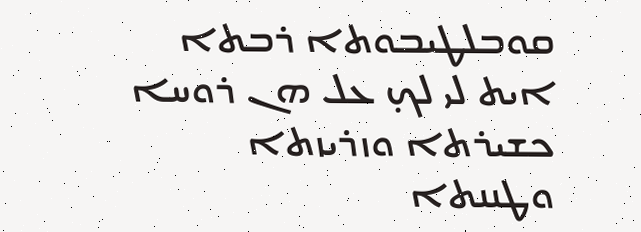ܩܘܒܠܛܝܒܘܬܐ ܪܒܬܐ ܐܝܬ ܠܝ ܠܟ̣ ܥܠ ܗܢ ܪܘܚܐ ܟܫܝܪܬܐ ܘܙܪܝܙܬܐ ܘܛܢܢܬܐ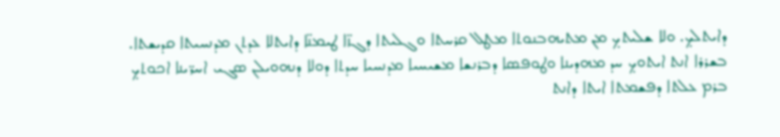ܕܐܝܬܠܟ̣. ܘܠܐ ܫܠܝܬܟ̣ ܡܢ ܡܬܝܗܒܢܘܬܐ ܡܛܠ ܩܪܚܬܐ ܘܓܠܝܬܐ ܕܓܙ̈ܐ ܛܝܡܢ̈ܐ ܕܐܝܬܠܐ ܥܕܬܢ ܡܕܢܚܝܬܐ ܩܕܝܫܬܐ.
ܒܫܪܪܐ ܐܢܬ ܐܝܬܘܟ̣ ܚܕ ܡܗܕܝܢܐ ܘܛܘܦܣܐ ܕܒܪܢܫܐ ܡܫܝܚܝܐ ܡܕܢܚܝܐ ܚܕܬܐ ܕܘܠܐ ܕܢܗܘܝܠܢ ܣܓܝ ܐܚܪ̈ܝܢܐ ܐܟܘܬܟ̣ ܒܪܡ ܥܠܬܐ ܕܦܫܡܬܐ ܐܝܬܐ ܕܐܢܬ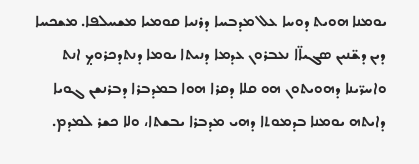ܝܘܡܢܐ ܗܘܝܬ ܕܘܚܐ ܥܠ ܡܕܒܚܐ ܕܪܢܝܐ ܩܘܡܝܐ ܡܫܚܠܦܐ. ܡܫܟܚܐ ܕܝܢ ܕܫ̈ܢܝܢ ܣܓܝܐ̈ܐ ܢܥܒܪܘܢ ܥܕܡܐ ܕܢܝܬܐ ܝܘܡܐ ܕܢܬܕܟܪܘܟ̣ ܐܢܬ ܘܐܚܪ̈ܝܢܐ ܕܗܘܝܬܘܢ ܗܘ ܩܠܐ ܕܩܪܐ ܗܘܐ ܒܡܕܒܪܐ ܕܒܪܢܫܢ ܓܘܝܐ ܕܐܝܬܗ ܝܘܡܢܐ ܒܕܡܘܬܐ ܕܗܝ ܡܕܒܪܐ ܝܒܫܬܐ، ܘܠܐ ܟܫܪ ܠܡܕܡ.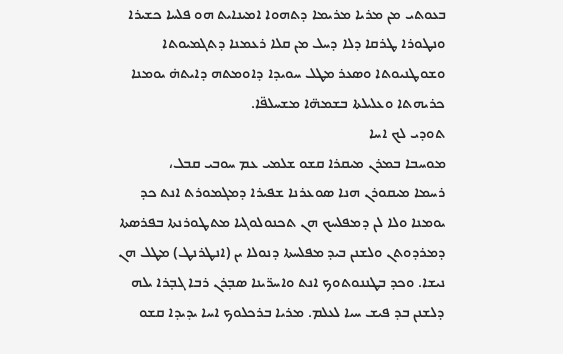ܒܥܘܬܝ ܡܢ ܡܪܝܐ ܡܪܝܡܐ ܕܬܗܘܐ ܐܡܝܢܐܝܬ ܗܘ ܦܠܚܐ ܟܫܝܪܐ ܘܢܛܘܪܐ ܛܪܩܐ ܕܠܐ ܕܚܠ ܡܢ ܩܠܐ ܪܥܡܢܐ ܕܬܓܡܝܘܬܐ ܘܫܘܛܢܝܘܬܐ ܘܣܥܪ ܡܛܠ ܚܘܝܕܐ ܕܐܘܡܬܗ ܕܐܝܬܗ̇ ܝܘܡܢܐ ܟܪܝܗܬܐ ܘܥܠܝܠܬܐ ܒܫܡܗ̈ܐ ܡܫܚܠܦ̈ܐ.
ܬܘܕܝ ܠܟ ܐܚܐ
ܡܘܚܒܐ ܒܡܪܢ ܡܝܩܪܐ ܩܫܘ ܫܠܡܝ ܥܡ ܚܘܒܝ ܩܒܠ،
ܪܚܡܐ ܡܝܩܘܪܢ ܗܢܐ ܣܘܥܪܢܐ ܫܦܝܪܐ ܕܡܓܡܘܪܬ ܐܢܬ ܟܕ ܝܘܡܢܐ ܘܠܐ ܠܢ ܕܡܦܠܚܟ ܗܢ ܬܟܢܘܠܘܓܝܐ ܡܬܛܘܪܢܬܐ ܒܦܪܣܬܐ ܕܡܪܕܘܬܢ ܘܠܫܢܢ ܒܝܕ ܡܦܠܚܬܐ ܕܢܘܠܐ ܝܢ (ܐܢܛܪܢܛ) ܡܛܠ ܗܢ ܢܝܫܐ. ܘܟܕ ܒܛܢܢܘܬܘܟ ܐܢܬ ܘܐܚܪ̈ܝܢܐ ܣܒ̣ܪܢ ܪܒܐ ܓܒ̣ܪܐ ܝܠܗ ܕܠܫܢܢ ܒܕ ܦܝܫ ܚܝܐ ܠܥܠܡ. ܡܪܝܐ ܒܪܟܠܘܟ ܐܚܐ ܝܕܝܕܐ ܩܫܘ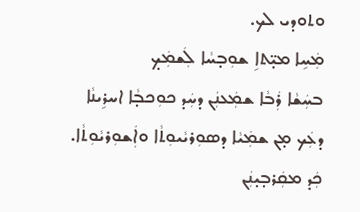ܘܬܘܕܝ ܠܟ.
ܡܲܚܹܐ ܡܝ̣̈ܬܐܹ ܫܘܼܒ̣ܚܵܐ ܠܲܫܡܲܟ̣
ܒܚܲܫܵܐ ܪܲܒܵܐ ܫܡܲܥܢܲܢ ܕܚܲܕ ܟܘܼܟܒ̣ܵܐ ܐܚܪܹܝܢܵܐ ܕܥܲܟ ܡ̣ܢ ܫܡܲܝܵܐ ܕܣܘܼܪܝܵܝܘܼܬܵܐ ܘܐܲܫܘܼܪܝܵܘܼܬܵܐ. ܟܲܕ ܡܩܲܪܒ̣ܝ̣ܢܲܢ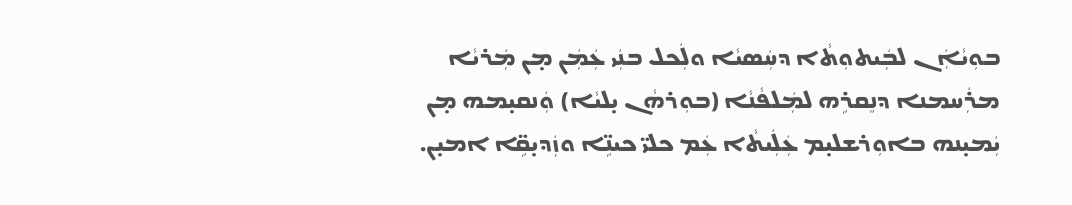ܒܘܼܝܵܐܲܢ ܠܒܲܝܬܘܼܬܵܐ ܕܚܲܣܝܵܐ ܘܠܲܟܠ ܒܢܲܝ ܥܲܡܲܢ ܡ̣ܢ ܡܲܪܝܵܐ ܡܪܲܚܡܢܐ ܕܢܸܩܪܹܗ ܠܡܲܠܦܵܢܵܐ (ܒܘܼܪܗܵܢ ܝ̣ܠܝܵܐ) ܘܲܢܩܝ̣ܡܗ ܡ̣ܢ ܝܲܡܝ̣ܢܗ ܒܐܘܼܪܫܠܝ̣ܡ ܥܲܠܲܝܬܵܐ ܥܲܡ ܟܠܝ̈ ܟܝܢܹ̈ܐ ܘܙܲܕܝ̣ܩܹ̈ܐ ܐܡܝ̣ܢ.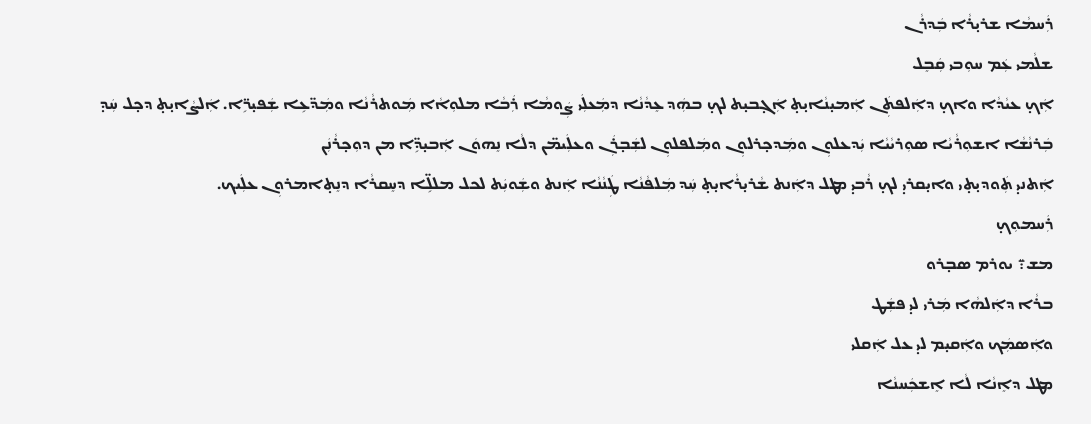ܪܲܚܡܵܐ ܫܪܝ̣ܪܵܐ ܒܲܕܪܵܢ
ܫܠܵܡܝ ܥܲܡ ܚܘܼܒܝ ܩܲܒܸܠ
ܐܲܟ̣ ܥܝܵܕܵܐ ܘܐܟ̣ ܕܐܲܠܦܬܲܢ ܐܲܡܝ̣ܢܵܐܝ̣ܬ̣ ܐܲܓ̣ܒܝ̣ܬ ܠܟ̣ ܒܗܲܕ ܥܸܕܵܢܵܐ ܕܡܲܥܠܲܝ ܨܲܘܡܵܐ ܪܲܒܵܐ ܡܠܘܼܐܵܐ ܡܲܘܬܪܵܢܵܐ ܘܡܲܕ̈ܥܹܐ ܫܲܦܝ̣ܪܹ̈ܐ. ܐܲܠܨܵܐܝ̣ܬ̣ ܕܟ̣ܠ ܚܲܕ̣ ܒܲܪܢܵܫܵܐ ܐܫܘܼܪܵܝܵܐ ܣܘܼܪܝܵܝܵܐ ܝܲܕܥܠܘܼܢ ܘܡܲܕܟ̣ܪܠܘܼܢ ܘܡܲܠܦܠܘܼܢ ܠܫܲܒ̣ܪܲܢ ܘܥܠܲܝܡ̈ܢ ܕܠܵܐ ܢܸܗܘܿܢ ܐܲܒܝ̣ܕܹ̈ܐ ܡܢ ܕܘܼܟ̣ܪܵܢܲܢ
ܐܲܬܢܝ̣ ܬܲܘܕܝ̣ܬ̣ܝ ܘܐܝ̣ܩܪܝ̣ ܠܟ̣ ܪܵܒܝ̣ ܡܛܠ ܕܐܲܢܬ ܫܵܪܝ̣ܪܵܐܝ̣ܬ̣ ܚܲܕ ܡܲܠܦܵܢܵܐ ܛܲܢܵܢܵܐ ܐܲܢܬ ܘܫܲܘܝܲܬ ܠܟܠ ܡܠܠܹ̈ܐ ܕܚܸܩܪܵܐ ܕܢܸܬ̣ܐܡܪܘܼܢ ܥܠܲܝܟ.
ܪܲܚܡܘܼܟ̣
ܡܫ܊ ܝܘܪܡ ܣܒ̣ܪܘ
ܒܪܵܐ ܕܐܲܠܗܵܐ ܡܲܪܝ ܠܝ̣ ܦܫܲܛ
ܘܐܲܣܡܲܟ ܘܐܲܩܝ̣ܡ ܠܝ̣ ܥܠ ܐܲܩܠܝ
ܡܛܠ ܕܐܸܢܵܐ ܠܵܐ ܐܸܫܟܲܚܢܵܐ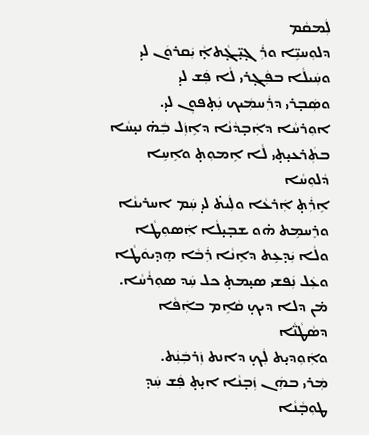ܠܲܡܩܵܡ
ܕܠܘܼܚܝܹ̈ܐ ܘܪܲܓ̣ܝ̣̈ܓ̣ܵܬܐ̣ܵ ܝܲܩܪܘܿܢ ܠܝ̣
ܘܚܲܝܠܵܐ ܒܦܲܓ̣ܪܝ ܠܵܐ ܦܲܫ ܠܝ̣
ܘܣܲܒ̣ܪܝ ܕܪܲܚܡܲܝܟ ܢܲܬ̣ܦܘܼܢ ܠܝ̣.
ܐܘܼܪܚܵܐ ܕܐܲܒ̣ܕܵܢܵܐ ܕܐܹܙܲܠ ܒܲܗ̇ ܢܝ̣ܚܵܐ
ܒܬܲܪܥܝ̣ܬ̣ܝ ܠܵܐ ܐܹܡܘܼܬ̣ ܘܐܹܚܹܐ ܕܵܠܘܼܚܵܐ
ܐܹܪܲܬ̣ ܐܲܪܥܵܐ ܘܠܲܝܬ̇ ܠܝ̣ ܚܲܡ ܐܚܪܝܢܵܐ
ܘܪܸܚܡܹܬ ܗ̇ܘ ܫܒ̣ܝ̣ܠܵܐ ܐܲܣܘܼܛܵܐ
ܘܠܵܐ ܝܲܕ̣ܥܹܬ ܕܐܸܢܵܐ ܪܲܒܵܐ ܗܸܕ̣ܝܘܿܛܵܐ
ܘܥܲܠ ܢܲܦܫܝ ܣܝ̣ܡܬ̣ ܟܠ ܚܲܕ ܣܘܼܪܵܚܵܐ.
ܡ̇ܢ ܕܠܐ ܕܝܟ̣ ܩܵܐܹܡ ܒܐܲܦܵܐ ܕܣܵܛܵܢ̈ܵܐ
ܘܐܲܘܼܕܝ̣ܬ ܠܲܟ̣ ܕܐܢܬ ܙܲܪܒܲܢܲܬ.
ܡܲܪܝ ܒܗܲܢ ܙܲܒ̣ܢܵܐ ܐܝ̣ܬ̣ ܦܲܫ ܚܲܕ̣ ܛܘܼܒ̣ܵܢܵܐ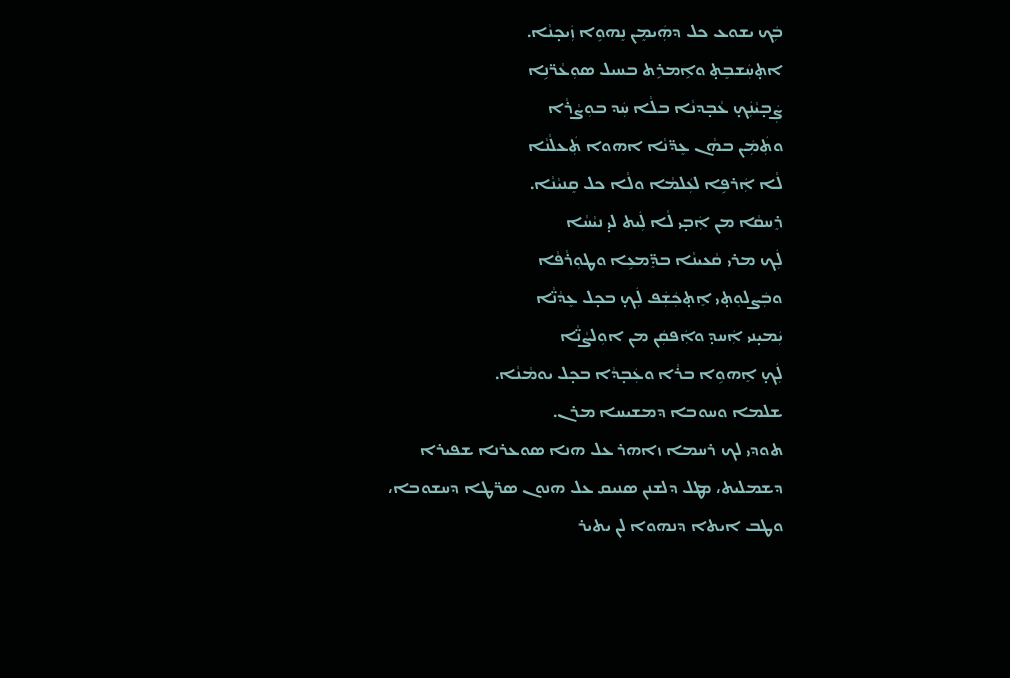ܒܲܟ ܝܫܘܥ ܟܠ ܕܗܲܝܡܸܢ ܢܸܗܘܹܐ ܙܲܝܟ̣ܢܵܐ.
ܐܬ̣ܚܲܫܒܸܬ̣ ܘܐܹܡܪܹܬ ܒܚܝܠ ܣܘܼܥܵܪ̈ܢܹܐ
ܨܲܒ̣ܝܵܢܲܟ̣ ܥܵܒ̣ܕܢܵܐ ܒܠܵܐ ܚܲܕ ܒܘܼܨܵܪܵܐ
ܘܬܲܡܲܢ ܒܗܵܢ ܥܸܕ̈ܢܵܐ ܐܗܘܐ ܬܲܥܠܵܢܵܐ
ܠܵܐ ܐܲܪܦܹܐ ܠܥܲܠܡܵܐ ܘܠܵܐ ܟܠ ܩܸܢܝܵܢܵܐ.
ܪܸܚܩܵܐ ܡܢ ܐܲܒ̣ܝ ܠܵܐ ܠܲܝܬ ܠܝ̣ ܢܝܵܚܵܐ
ܠܲܟ ܡܪܝ ܩܵܥܝܢܵܐ ܒܕܸ̈ܡܥܹܐ ܘܛܘܼܪܵܦܵܐ
ܘܒܲܨܠܘܼܬ̣ܝ ܐܸܬ̣ܟܲܫܲܦ ܠܲܟ̣ ܒܟ̣ܠ ܥܸܕܵܢ̈ܵܐ
ܝܲܡܝ̣ܢܝ ܐܲܚܕ̣ ܘܐܲܦܩܲܢ ܡܢ ܐܘܼܠܨܵܢ̈ܵܐ
ܠܲܟ̣ ܐܸܗܘܹܐ ܒܪܵܐ ܘܥܲܒ̣ܕܵܐ ܒܟ̣ܠ ܝܘܡܵܢܵܐ.
ܫܠܡܐ ܘܚܘܒܐ ܕܡܫܝܚܐ ܡܪܢ.
ܬܘܕܝ ܠܟ ܪܚܡܐ ܙܐܗܪ ܥܠ ܗܢܐ ܣܘܥܪܢܐ ܫܦܝܪܐ ܕܫܡܠܝܬ، ܡܛܠ ܕܠܫܢܢ ܣܢܝܩ ܥܠ ܗܢܘܢ ܣܪ̈ܛܐ ܕܚܫܘܒܐ، ܘܛܒ ܐܝܬܐ ܕܢܗܘܐ ܠܢ ܝܬܝܪ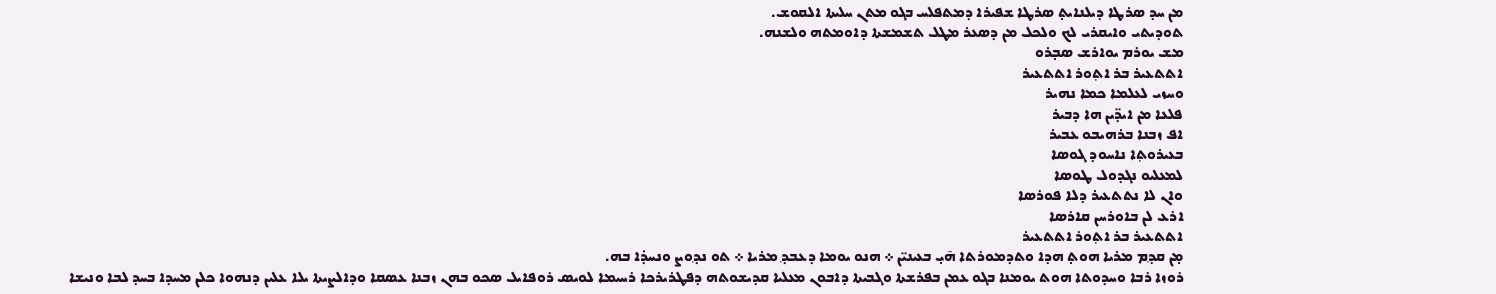ܡܢ ܚܕ ܣܪܛܐ ܕܝܠܢܐܝܬ̣ ܣܪܛܐ ܫܦܝܪܐ ܕܡܬܦܠܚ ܒܓܘ ܡܬܢ ܚܠܝܬܐ ܐܠܩܘܫ.
ܬܘܕܝܬܝ ܘܐܝܩܪܝ ܠܟ ܘܠܟܠ ܡܢ ܕܣܥܪ ܡܛܠ ܬܫܡܫܬܐ ܕܐܘܡܬܗ ܘܠܫܢܗ.
ܡܫ ܝܘܪܡ ܝܘܐܪܫ ܣܒ̣ܪܘ
ܐܬܬܥܝܪ ܒܪ ܐܬ݂ܘܪ ܐܬܬܥܝܪ
ܘܚܙܝ ܠܥܠܡܐ ܟܡܐ ܢܗܝܪ
ܦܠܥܐ ܡܢ ܐܝܕ̈ܝܢ ܗܐ ܕܒܝܪ
ܐܦ ܙܒܢܐ ܒܪܗܝܒܘ ܥܒܝܪ
ܒܥܝܪܘܬ݂ܐ ܢܐܚܘܕ ܓܘܣܐ
ܠܡܥܠܝܘ ܢܓܕܘܠ ܛܘܣܐ
ܘܐܢ ܠܐ ܢܬܬܥܝܪ ܕܠܐ ܦܘܪܣܐ
ܐܪܥ ܠܢ ܒܐܘܪܚܢ ܩܐܪܣܐ
ܐܬܬܥܝܪ ܒܪ ܐܬ݂ܘܪ ܐܬܬܥܝܪ
ܡ̣ܢ ܩܕ݂ܡ ܡܪܝܐ ܗܘܬ̣ ܗܕܐ ܘܬܕܡܘܪܬܐ ܗ̄ܝ̣ ܒܥܝܢܝ̈ܢ ܀ ܗܢܘ ܝܘܡܐ ܕܥܒܕ݂ ܡܪܝܐ ܀ ܬܘ ܢܕ݂ܘܨ ܘܢܚܕ̇ܐ ܒܗ.
ܪܘܙܐ ܪܒܐ ܘܚܕܘܬܐ ܗܘܬ ܝܘܡܢܐ ܒܓܘ ܥܡܢ ܒܦܪܫܬܐ ܘܓܒܝܬܐ ܕܐܒܘܢ ܡܥܠܝܐ ܩܕܝܫܘܬܗ ܕܦܛܪܝܪܟܐ ܪܚܝܡܐ ܠܘܝܣ ܪܘܦܐܝܠ ܣܟܘ ܒܗܢ ܙܒܢܐ ܥܣܩܐ ܘܕܐܠܨܝܬܐ ܝܠܐ ܥܠܝܢ ܕܢܗܘܐ ܟܠܢ ܡܚܕܐ ܒܚܕ ܠܒܐ ܘܢܝܫܐ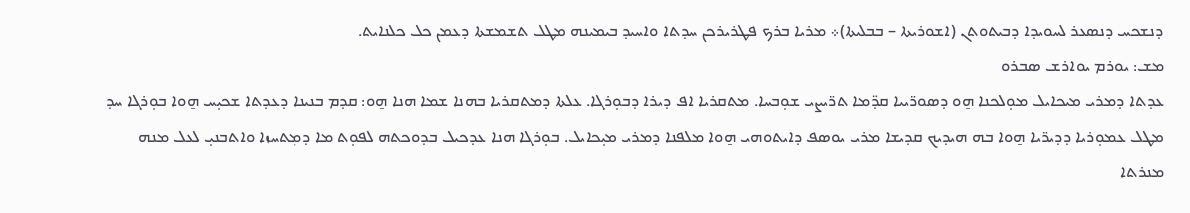ܕܢܫܟܚ ܕܢܣܥܪ ܠܚܘܝܕܐ ܕܒܝܬܘܬܢ (ܐܫܘܪܝܬܐ – ܒܒܠܝܬܐ)܀ ܡܪܝܐ ܒܪܟ ܦܛܪܝܪܟܢ ܚܕܬܐ ܘܐܚܝܕ ܒܝܡܝܢܗ ܡܛܠ ܬܫܡܫܬܐ ܕܥܡܢ ܟܠ ܟܠܢܐܝܬ.
ܡܫ: ܝܘܪܡ ܝܘܐܪܫ ܣܒܪܘ
ܥܕܬܐ ܕܡܪܝ ܡܝܟܐܝܠ ܡܘ̣ܠܟܢܐ ܗ̱ܘ ܕܣܘܪ̈ܝܝܐ ܩܕ̈ܡܐ ܬܪ̈ܝܨܝ ܫܘ̣ܒܚܐ. ܡܬܩܪܝܐ ܐܦ ܕܝܪܐ ܕܒܘ̣ܪܓܐ. ܥܠܬܐ ܕܡܬܩܪܝܐ ܒܗܢܐ ܫܡܐ ܗܢܐ ܗ̱ܘ: ܩܕܡ ܒܢܝܢܐ ܕܥܕܬܐ ܫܟܝ̣ܚ ܗ̱ܘܐ ܒܘ̣ܪܓܐ ܚܕ ܡܛܠ ܥܡܘ̣ܪܝܐ ܕܕܝܪ̈ܝܐ ܗ̱ܘܐ ܒܗ ܗܝܕܝܟ ܩܕܝܫܐ ܡܪܝ ܝܘܣܦ ܕܐܝܬܘܗܝ ܗ̱ܘܐ ܡܠܦܢܐ ܕܡܪܝ ܡܝ̣ܟܐܝܠ. ܒܘ̣ܪܓܐ ܗܢܐ ܥܕܟܝܠ ܒܕܘܟܬܗ ܠܦܘ̣ܬ ܡܐ ܕܡ݂ܬܚܙܐ ܘܐܬܒܢܝ̣ ܠܥܠ ܡܢܗ ܡܢܪܬܐ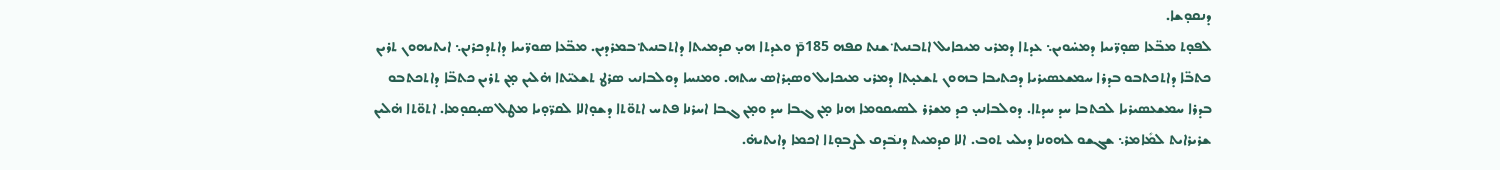ܕܢܩܘ̣ܫܐ.
ܠܦܘ̣ܬ ܡܒ̈ܥܐ ܣܘ̣ܪ̈ܝܝܐ ܕܡܚ̇ܘܝܢ܆ ܥܕܬܐ ܕܡܪܝ ܡܝܟܐܝܠ ܐܬܒܢܝܬ݀ ܫܢܬ ܩܦܗ 185ܡ̄ ܘܥܕܬܐ ܗܝ̣ ܩܕܡܝܬܐ ܕܐܬܒܢܝܬ݀ ܒܡܪܕܝܢ. ܡܒ̈ܥܐ ܣܘܪ̈ܝܝܐ ܕܐܬܕܟܪܢܢ܆ ܐܝܬܝܗܘܢ ܬܪܝܢ ܟܬܒ̈ܐ ܕܐܬܟܬܒܘ ܒܕܪܐ ܚܡܫܥܣܝܪܝܐ ܕܟܬܝܒܐ ܒܗܘܢ ܬܫܥܝ̣ܬܐ ܕܡܪܝ ܡܝܟܐܝܠ ܘܣܝ̣ܪܐܣ ܚܬܗ. ܘܡܢܚܐ ܕܘܠܒܐܢܝ ܣܪܛ ܬܫܥܝ̈ܬܐ ܗ̇ܠܝܢ ܡ̣ܢ ܬܪܝܢ ܟܬܒ̈ܐ ܕܐܬܟܬܒܘ ܒܕܪܐ ܚܡܫܥܣܝܪܝܐ ܠܟܬܒܐ ܚܕ ܚܕܬܐ. ܕܘܠܒܐܢܝ̣ ܟܕ ܡܫܪܪ ܠܣܝܩܘܡܐ ܗܢܐ ܡ̣ܢ ܓܒܐ ܚܕ ܘܡ̣ܢ ܓܒܐ ܐܚܪܢܐ ܦܬܚ ܐܬܘ̈ܬܐ ܕܫܘ̣ܐܠܐ ܠܩܪ̈ܘ̣ܝܐ ܡܛܠ ܣܝ̣ܩܘ̣ܡܐ. ܐܬܘ̈ܬܐ ܗ̇ܠܝܢ ܫܪܝܪܐܝܬ ܠܡܺܐܡܪ܆ ܫܓܫܘ ܠܗܘܢܐ ܕܝܠܝ ܬܘܒ. ܐܠܐ ܩܕܡܝܬ ܕܢܒ݁ܕܩ ܠܨܒܘ̣ܬܐ ܐܟܡܐ ܕܐܝܬܝܗ̇.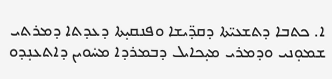ܐ. ܟܬܒܐ ܕܬܫܥܝ̈ܬܐ ܕܩܕ̈ܝܫܐ ܘܦܢܩܝ̣ܬܐ ܕܥܕܬܐ ܕܡܪܬܝ ܫܡܘ̣ܢܝ ܘܕܡܪܝ ܡܝ̣ܟܐܝܠ ܕܒܡܪܕܐ ܡܚ̇ܘܝܢ ܕܐܬܥܢ̣ܕܘ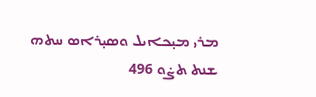ܡܪܝ ܡܝ̣ܟܐܝܠ ܘܣܝ̣ܪܐܣ ܚܬܗ ܫܢܬ ܬܨ̇ܘ 496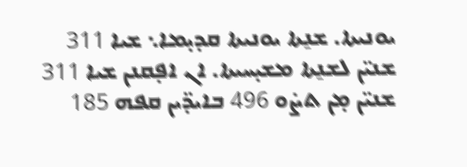ܝܘܢܝܬܐ. ܫܢ̱ܬܐ ܝܘܢܝܬܐ ܩܕܝ̣ܡܐ܆ ܫܝܐ 311 ܫܢܝ̈ܢ ܠܫܢ̱ܬܐ ܡܫܝ̣ܚܝܬܐ. ܐܢ ܐܦ̣ܩܢܢ ܫܝܐ 311 ܫܢܝ̈ܢ ܡ̣ܢ ܬܨ̇ܘ 496 ܒܐܝܕ̈ܝܢ ܩܦܗ 185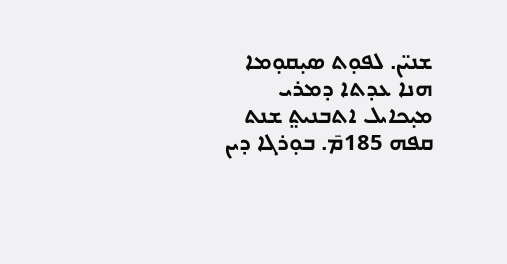ܫܢܝ̈ܢ. ܠܦܘ̣ܬ ܣܝ̣ܩܘ̣ܡܐ ܗܢܐ ܥܕܬܐ ܕܡܪܝ ܡܝ̣ܟܐܝܠ ܐܬܒܢܝܬ݀ ܫܢܬ ܩܦܗ 185ܡ̄. ܒܘ̣ܪܓܐ ܕܝܢ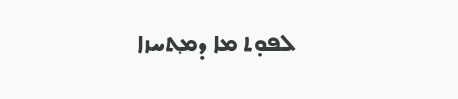ܠܦܘ̣ܬ ܡܐ ܕܡ݂ܬܚܙܐ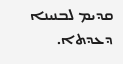ܩܕܝܡ ܠܒܢܝܢܐ ܕܥܕܬܐ.